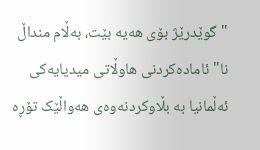"گوێدرێژ بۆی هەیە بێت، بەڵام منداڵ نا" ئامادەکردنی هاوڵاتی میدیایەکی ئەڵمانیا بە بڵاوکردنەوەی هەواڵێک تۆڕە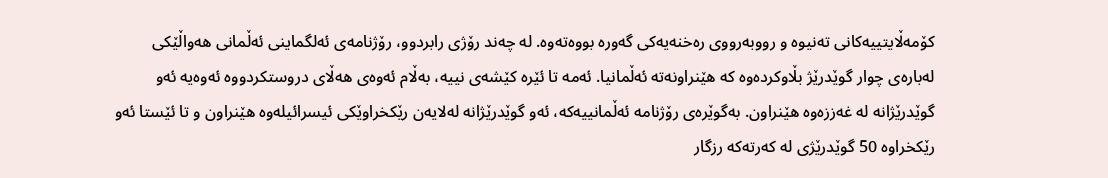کۆمەڵایتییەکانی تەنیوە و رووبەرووی رەخنەیەکی گەورە بووەتەوە. لە چەند رۆژی رابردوو، رۆژنامەی ئەلگماینی ئەڵمانی هەواڵێکی لەبارەی چوار گوێدرێژ بڵاوکردەوە کە هێنراونەتە ئەڵمانیا. ئەمە تا ئێرە کێشەی نییە، بەڵام ئەوەی هەڵای دروستکردووە ئەوەیە ئەو گوێدرێژانە لە غەززەوە هێنراون. بەگوێرەی رۆژنامە ئەڵمانییەکە، ئەو گوێدرێژانە لەلایەن رێکخراوێکی ئیسرائیلەوە هێنراون و تا ئێستا ئەو رێکخراوە 50 گوێدرێژی لە کەرتەکە رزگار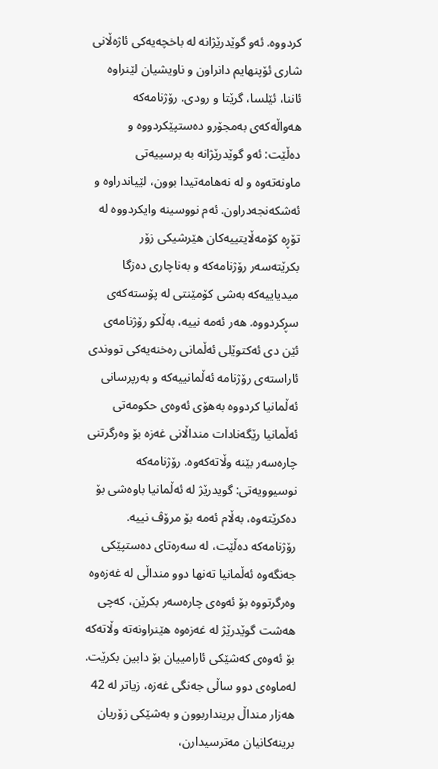کردووە. ئەو گوێدرێژانە لە باخچەیەکی ئاژەڵانی شاری ئۆپنهایم دانراون و ناویشیان لێنراوە ئاننا، ئێلسا، گرێتا و رودی. رۆژنامەکە هەواڵەکەی بەمجۆرو دەستپێکردووە و دەڵێت: ئەو گوێدرێژانە بە برسییەتی ماونەتەوە و لە نەهامەتیدا بوون، لێیاندراوە و ئەشکەنجەدراون. ئەم نووسینە وایکردووە لە تۆڕە کۆمەڵایتییەکان هێرشیکی زۆر بکرێتەسەر رۆژنامەکە و بەناچاری دەزگا میدیاییەکە بەشی کۆمێنتی لە پۆستەکەی سڕکردووە. هەر ئەمە نییە، بەڵکو رۆژنامەی ئێن دی ئەکتوێلی ئەڵمانی رەخنەیەکی تووندی ئاراستەی رۆژنامە ئەڵمانییەکە و بەرپرسانی ئەڵمانیا کردووە بەهۆی ئەوەی حکومەتی ئەڵمانیا رێگەنادات منداڵانی غەزە بۆ وەرگرتنی چارەسەر بێنە وڵاتەکەوە. رۆژنامەکە نوسیوویەتی: گویدرێژ لە ئەڵمانیا باوەشی بۆ دەکرێتەوە، بەڵام ئەمە بۆ مرۆڤ نییە. رۆژنامەکە دەڵێت، لە سەرەتای دەستپێکی جەنگەوە ئەڵمانیا تەنها دوو منداڵی لە غەزەوە وەرگرتووە بۆ ئەوەی چارەسەر بکرێن، کەچی هەشت گوێدرێژ لە غەزەوە هێنراونەتە وڵاتەکە بۆ ئەوەی کەشێکی ئارامییان بۆ دابین بکرێت. لەماوەی دوو ساڵی جەنگی غەزە، زیاتر لە 42 هەزار منداڵ برینداربوون و بەشێکی زۆریان برینەکانیان مەترسیدارن،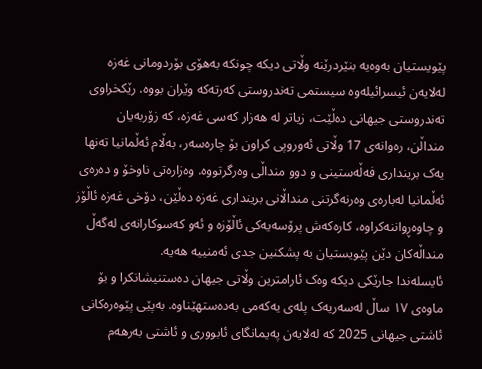پێویستیان بەوەیە بنێردرێنە وڵاتی دیکە چونکە بەهۆی بۆردومانی غەزە لەلایەن ئیسرائیلەوە سیستمی تەندروستی کەرتەکە وێران بووە. رێکخراوی تەندروستی جیهانی دەڵێت، زیاتر لە هەزار کەسی غەزە، کە زۆربەیان منداڵن، رەوانەی 17 وڵاتی ئەوروپی کراون بۆ چارەسەر، بەڵام ئەڵمانیا تەنها یەک برینداری فەڵەستینی و دوو منداڵی وەرگرتووە. وەزارەتی ناوخۆ و دەرەی ئەڵمانیا لەبارەی وەرنەگرتنی منداڵانی برینداری غەزە دەڵێن، دۆخی غەزە ئاڵۆز و چاوەڕواننەکراوە، کارەکەش پرۆسەیەکی ئاڵۆزە و ئەو کەسوکارانەی لەگەڵ منداڵەکان دێن پێویستیان بە پشکنین جدی ئەمنییە هەیە.
ئایسلەندا جارێکی دیکە وەک ئارامترین وڵاتی جیهان دەستنیشانکرا و بۆ ماوەی ١٧ ساڵ لەسەریەک پلەی یەکەمی بەدەستهێناوە. بەپێی پێوەرەکانی ئاشتی جیهانی 2025 کە لەلایەن پەیمانگای ئابووری و ئاشتی بەرهەم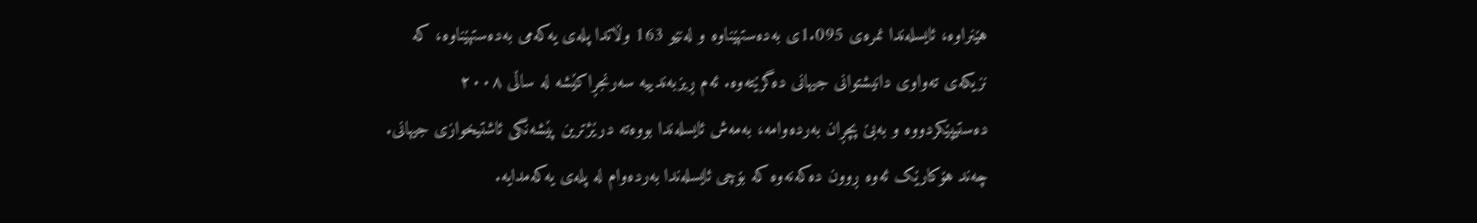هێنراوە، ئایسلەندا نمرەی 1.095ی بەدەستهێناوە و لەنێو 163 وڵاتدا پلەی یەکەمی بەدەستهێناوە، کە نزیکەی تەواوی دانیشتوانی جیهانی دەگرێتەوە. ئەم ڕیزبەندییە سەرنجڕاکێشە لە ساڵی ٢٠٠٨ دەستیپێکردووە و بەبێ پچڕان بەردەوامە، بەمەش ئایسلەندا بووەتە درێژترین پێشەنگی ئاشتیخوازی جیهانی. چەند هۆکارێک ئەوە ڕوون دەکەنەوە کە بۆچی ئایسلەندا بەردەوام لە پلەی یەکەمدایە.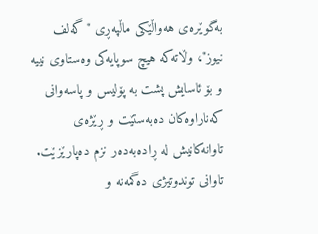بەگوێرەی هەواڵێکی ماڵپەڕی "گەلف نیوز"، وڵاتەکە هیچ سوپایەکی وەستاوی نییە و بۆ ئاسایش پشت بە پۆلیس و پاسەوانی کەناراوەکان دەبەستێت و ڕێژەی تاوانەکانیش لە ڕادەبەدەر نزم دەپارێزێت. تاوانی توندوتیژی دەگمەنە و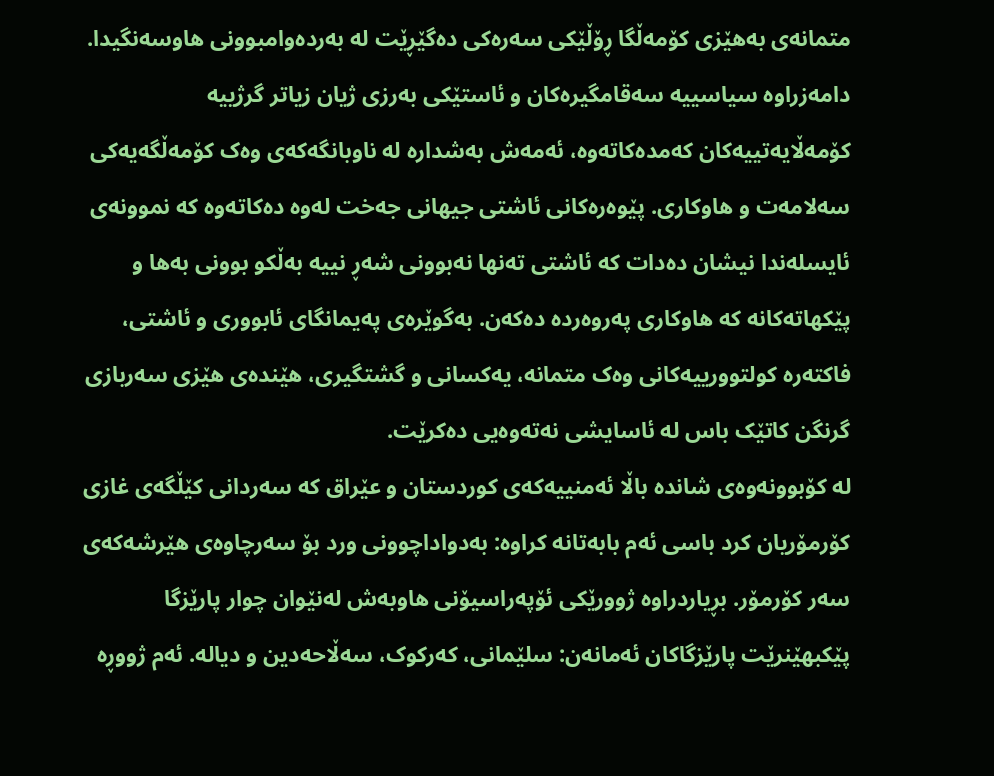متمانەی بەهێزی کۆمەڵگا ڕۆڵێکی سەرەکی دەگێڕێت لە بەردەوامبوونی هاوسەنگیدا. دامەزراوە سیاسییە سەقامگیرەکان و ئاستێکی بەرزی ژیان زیاتر گرژییە کۆمەڵایەتییەکان کەمدەکاتەوە، ئەمەش بەشدارە لە ناوبانگەکەی وەک کۆمەڵگەیەکی سەلامەت و هاوکاری. پێوەرەکانی ئاشتی جیهانی جەخت لەوە دەکاتەوە کە نموونەی ئایسلەندا نیشان دەدات کە ئاشتی تەنها نەبوونی شەڕ نییە بەڵکو بوونی بەها و پێکهاتەکانە کە هاوکاری پەروەردە دەکەن. بەگوێرەی پەیمانگای ئابووری و ئاشتی، فاکتەرە کولتوورییەکانی وەک متمانە، یەکسانی و گشتگیری، هێندەی هێزی سەربازی گرنگن کاتێک باس لە ئاسایشی نەتەوەیی دەکرێت.
لە کۆبوونەوەی شاندە باڵا ئەمنییەکەی کوردستان و عێراق کە سەردانی کێڵگەی غازی کۆرمۆریان کرد باسی ئەم بابەتانە کراوە: بەدواداچوونی ورد بۆ سەرچاوەی هێرشەکەی سەر کۆرمۆر. بڕیاردراوە ژوورێکی ئۆپەراسیۆنی هاوبەش لەنێوان چوار پارێزگا پێکبهێنرێت پارێزگاکان ئەمانەن: سلێمانی، کەرکوک، سەڵاحەدین و دیالە. ئەم ژووڕە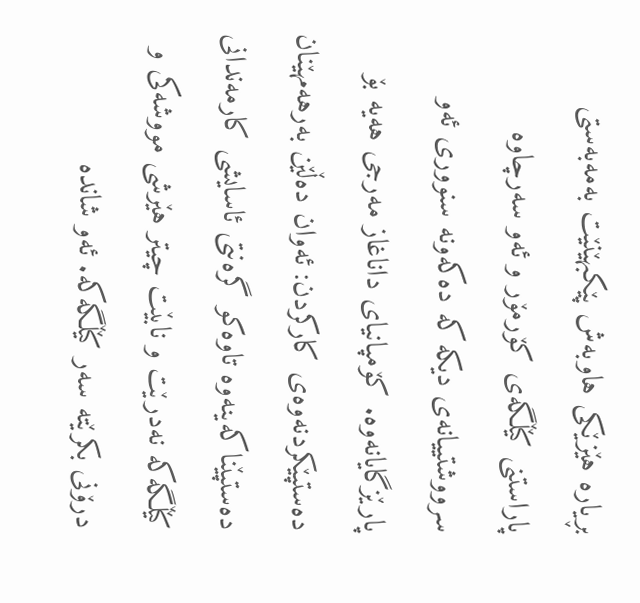بڕیارە هێزێکی هاوبەش پێکبهێنێت بەمەبەستی پاراستنی کێڵگەی کۆرمۆر و ئەو سەرچاوە سرووشتییانەی دیکە کە دەکەونە سنووری ئەو پارێزگایانەوە. کۆمپانیای داناغاز مەرجی هەیە بۆ دەستپێکردنەوەی کارکردن: ئەوان دەڵێن بەرهەمهێنان دەستپێناکەینەوە تاوەکو گرەنتی ئاسایشی کارمەندانی کێڵگەکە نەدرێت و نابێت چیتر هێرشی مووشەکی و درۆنی بکرێتە سەر کێڵگەکە. ئەو شاندە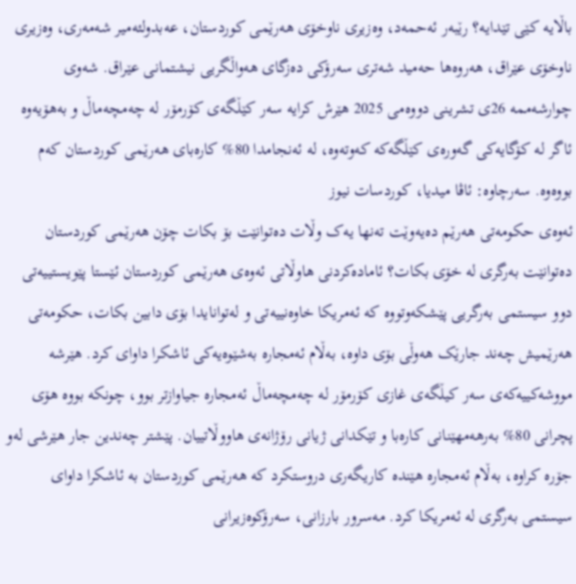باڵایە کێی تێدایە؟ رێبەر ئەحمەد، وەزیری ناوخۆی هەرێمی کوردستان، عەبدولئەمیر شەمەری، وەزیری ناوخۆی عێراق، هەروەها حەمید شەتری سەرۆکی دەزگای هەواڵگریی نیشتمانی عێراق. شەوی چوارشەممە 26ى تشرینی دووەمی 2025 هێرش کرایە سەر کێڵگەی کۆرمۆر لە چەمچەماڵ و بەهۆیەوە ئاگر لە کۆگایەکی گەورەی کێڵگەکە کەوتەوە، لە ئەنجامدا 80% کارەبای هەرێمی کوردستان کەم بووەوە. سەرچاوە: ئاڤا میدیا، کوردسات نیوز
ئەوەی حکومەتی هەرێم دەیەوێت تەنها یەک وڵات دەتوانێت بۆ بکات چۆن هەرێمی کوردستان دەتوانێت بەرگری لە خۆی بکات؟ ئامادەکردنی هاوڵاتی ئەوەی هەرێمی کوردستان ئێستا پێویستییەتی دوو سیستمی بەرگریی پێشکەوتووە کە ئەمریکا خاوەنییەتی و لەتوانایدا بۆی دابین بکات، حکومەتی هەرێمیش چەند جارێک هەوڵی بۆی داوە، بەڵام ئەمجارە بەشێوەیەکی ئاشکرا داوای کرد. هێرشە مووشەکییەکەی سەر کیڵگەی غازی کۆرمۆر لە چەمچەماڵ ئەمجارە جیاوازتر بوو، چونکە بووە هۆی پچرانی 80% بەرهەمهێنانی کارەبا و تێکدانی ژیانی رۆژانەی هاووڵاتییان. پێشتر چەندین جار هێرشی لەو جۆرە کراوە، بەڵام ئەمجارە هێندە کاریگەری دروستکرد کە هەرێمی کوردستان بە ئاشکرا داوای سیستمی بەرگری لە ئەمریکا کرد. مەسرور بارزانی، سەرۆکوەزیرانی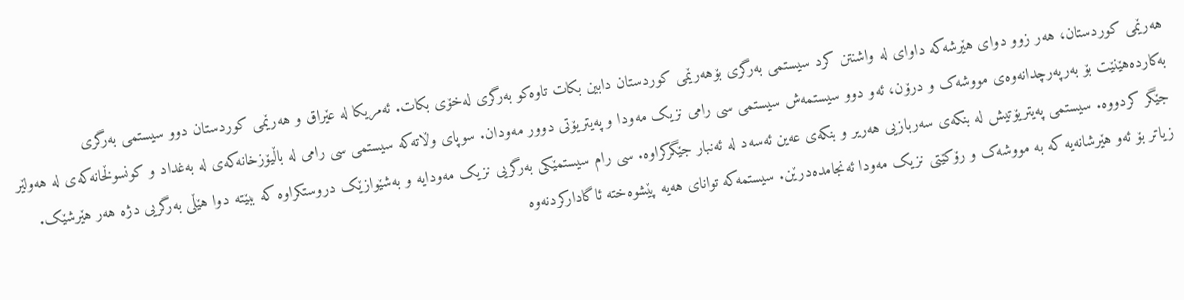هەرێمی کوردستان، هەر زوو دوای هێرشەکە داوای لە واشنتن کرد سیستمی بەرگری بۆهەرێمی کوردستان دابین بکات تاوەکو بەرگری لەخۆی بکات. ئەمریکا لە عێراق و هەرێمی کوردستان دوو سیستمی بەرگری بەکاردەهێنێت بۆ بەرپەرچدانەوەی مووشەک و درۆن، ئەو دوو سیستمەش سیستمی سی رامی نزیک مەودا و پەیتریۆتی دوور مەودان. سوپای وڵاتەکە سیستمی سی رامی لە باڵیۆزخانەکەی لە بەغداد و کونسوڵخانەکەی لە هەولێر جێگر کردووە. سیستمی پەیتریۆتیش لە بنکەی سەربازیی هەریر و بنکەی عەین ئەسەد لە ئەنبار جێگرکراوە. سی رام سیستمێکی بەرگریی نزیک مەودایە و بەشێوازێک دروستکراوە کە ببێتە دوا هێڵی بەرگریی دژە هەر هێرشێک. زیاتر بۆ ئەو هێرشانەیە کە بە مووشەک و رۆکێتی نزیک مەودا ئەنجامدەدرێن. سیستمەکە توانای هەیە پێشوەختە ئاگادارکردنەوە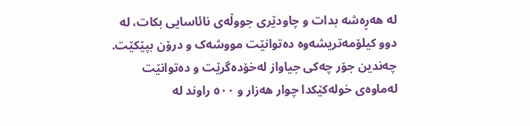لە هەڕەشە بدات و چاودێری جووڵەی نائاسایی بکات، لە دوو کیلۆمەتریشەوە دەتوانێت مووشەک و درۆن بپێکێت. چەندین جۆر چەکی جیاواز لەخۆدەگرێت و دەتوانێت لەماوەی خولەکێکدا چوار هەزار و ٥٠٠ راوند لە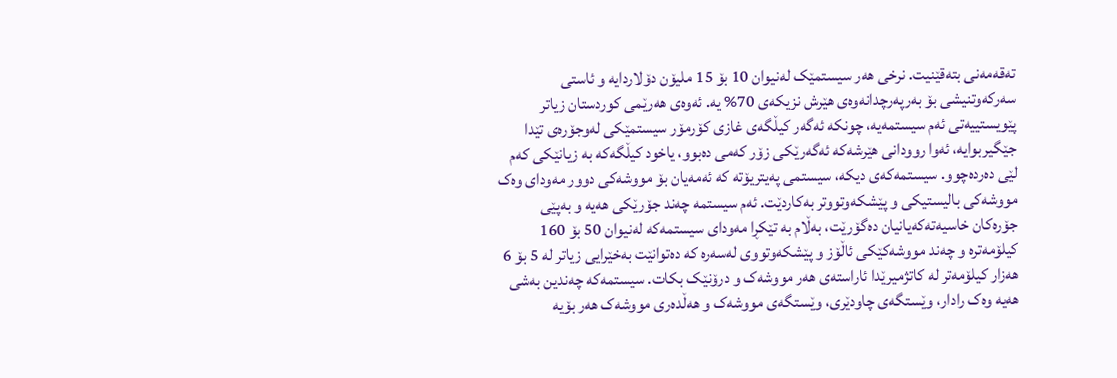تەقەمەنی بتەقێنیت. نرخی هەر سیستمێک لەنیوان 10 بۆ 15 ملیۆن دۆلاردایە و ئاستی سەرکەوتنیشی بۆ بەرپەرچدانەوەی هێرش نزیکەی 70% یە. ئەوەی هەرێمی کوردستان زیاتر پێویستییەتی ئەم سیستمەیە، چونکە ئەگەر کیڵگەی غازی کۆرمۆر سیستمێکی لەوجۆرەی تێدا جێگیربوایە، ئەوا روودانی هێرشەکە ئەگەرێکی زۆر کەمی دەبوو، یاخود کیڵگەکە بە زیانێکی کەم لێی دەردەچوو. سیستمەکەی دیکە، سیستمی پەیتریۆتە کە ئەمەیان بۆ مووشەکی دوور مەودای وەک مووشەکی بالیستیکی و پێشکەوتووتر بەکاردێت. ئەم سیستمە چەند جۆرێکی هەیە و بەپێی جۆرەکان خاسیەتەکەیانیان دەگۆرێت، بەڵام بە تێکڕا مەودای سیستمەکە لەنیوان 50 بۆ 160 کیلۆمەترە و چەند مووشەکێکی ئاڵۆز و پێشکەوتووی لەسەرە کە دەتوانێت بەخێرایی زیاتر لە 5 بۆ 6 هەزار کیلۆمەتر لە کاتژمیرێدا ئاراستەی هەر مووشەک و درۆنێک بکات. سیستمەکە چەندین بەشی هەیە وەک رادار، وێستگەی چاودێری، وێستگەی مووشەک و هەڵدەری مووشەک هەر بۆیە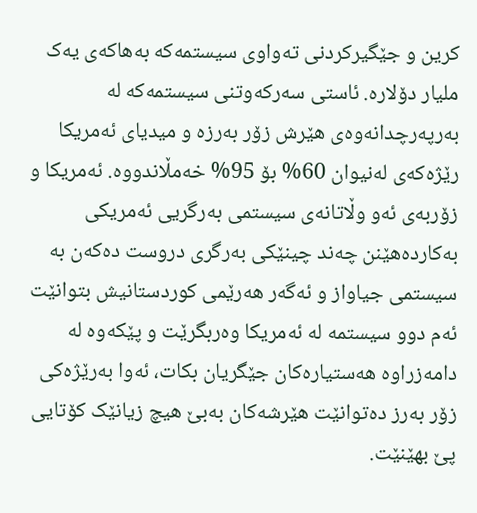کرین و جێگیرکردنی تەواوی سیستمەکە بەهاکەی یەک ملیار دۆلارە. ئاستی سەرکەوتنی سیستمەکە لە بەرپەرچدانەوەی هێرش زۆر بەرزە و میدیای ئەمریکا رێژەکەی لەنیوان 60% بۆ 95% خەمڵاندووە. ئەمریکا و زۆربەی ئەو وڵاتانەی سیستمی بەرگریی ئەمریکی بەکاردەهێنن چەند چینێکی بەرگری دروست دەکەن بە سیستمی جیاواز و ئەگەر هەرێمی کوردستانیش بتوانێت ئەم دوو سیستمە لە ئەمریکا وەربگرێت و پێکەوە لە دامەزراوە هەستیارەکان جێگریان بکات، ئەوا بەرێژەکی زۆر بەرز دەتوانێت هێرشەکان بەبێ هیچ زیانێک کۆتایی پێ بهێنێت.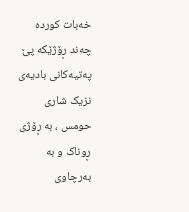خەبات کوردە چەند ڕۆژێکە پێ پەتیەکانی بادیەی نزیک شاری حومس ، بە ڕۆژی ڕوناک و بە بەرچاوی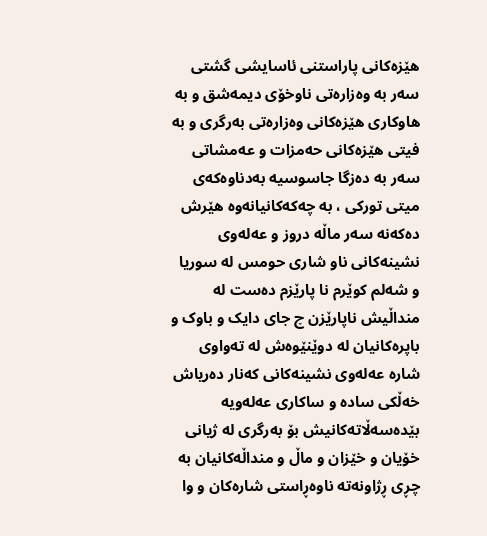هێزەکانی پاراستنی ئاسایشی گشتی سەر بە وەزارەتی ناوخۆی دیمەشق و بە هاوکاری هێزەکانی وەزارەتی بەرگری و بە فیتی هێزەکانی حەمزات و عەمشاتی سەر بە دەزگا جاسوسیە بەدناوەکەی میتی تورکی ، بە چەکەکانیانەوە هێرش دەکەنە سەر ماڵە دروز و عەلەوی نشینەکانی ناو شاری حومس لە سوریا و شەلم کوێرم نا پارێزم دەست لە منداڵیش ناپارێزن چ جای دایک و باوک و باپرەکانیان لە دوێنێوەش لە تەواوی شارە عەلەوی نشینەکانی کەنار دەریاش خەڵکی سادە و ساکاری عەلەویە بێدەسەڵاتەکانیش بۆ بەرگری لە ژیانی خۆیان و خێزان و ماڵ و منداڵەکانیان بە چڕی ڕژاونەتە ناوەڕاستی شارەکان و وا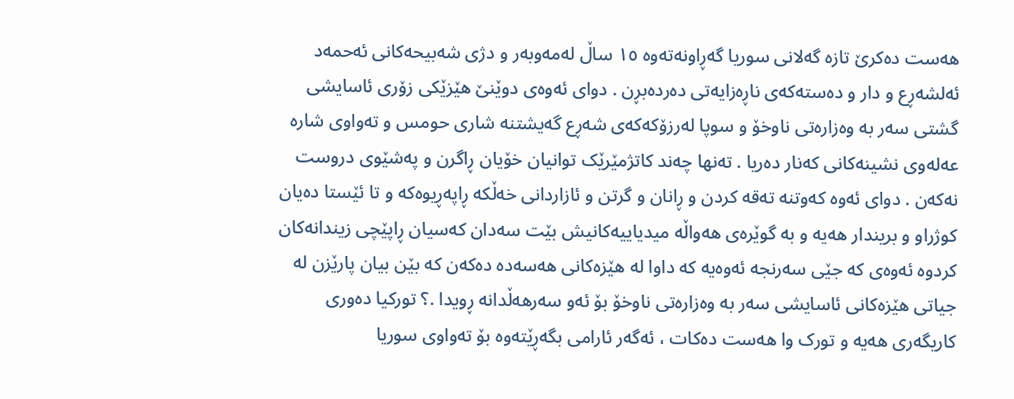هەست دەکرێ تازە گەلانی سوریا گەڕاونەتەوە ۱٥ ساڵ لەمەوبەر و دژی شەبیحەکانی ئەحمەد ئەلشەڕع و دار و دەستەکەی ناڕەزایەتی دەردەبڕن . دوای ئەوەی دوێنێ هێزێکی زۆری ئاسایشی گشتی سەر بە وەزارەتی ناوخۆ و سوپا لەرزۆکەکەی شەڕع گەیشتنە شاری حومس و تەواوی شارە عەلەوی نشینەکانی کەنار دەریا . تەنها چەند کاتژمێرێک توانیان خۆیان ڕاگرن و پەشێوی دروست نەکەن . دوای ئەوە کەوتنە تەقە کردن و ڕانان و گرتن و ئازاردانی خەڵکە ڕاپەڕیوەکە و تا ئێستا دەیان کوژراو و بریندار هەیە و بە گوێرەی هەواڵە میدیاییەکانیش بێت سەدان کەسیان ڕاپێچی زیندانەکان کردوە ئەوەی کە جێی سەرنجە ئەوەیە کە داوا لە هێزەکانی هەسەدە دەکەن کە بێن بیان پارێزن لە جیاتی هێزەکانی ئاسایشی سەر بە وەزارەتی ناوخۆ بۆ ئەو سەرهەڵدانە ڕویدا .؟ تورکیا دەوری کاریگەری هەیە و تورک وا هەست دەکات ، ئەگەر ئارامی بگەڕێتەوە بۆ تەواوی سوریا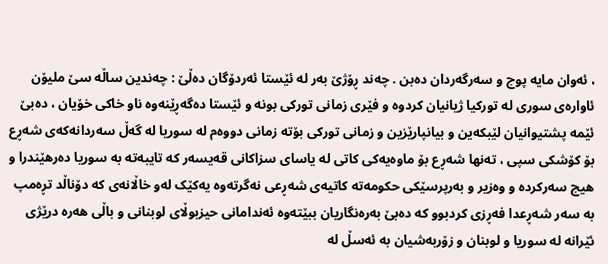، ئەوان مایە پوچ و سەرگەردان دەبن . چەند ڕۆژێ بەر لە ئێستا ئەردۆگان دەڵێ : چەندین ساڵە سێ ملیۆن ئاوارەی سوری لە تورکیا ژیانیان کردوە و فێری زمانی تورکی بونە و ئێستا دەگەڕێنەوە ناو خاکی خۆیان ، دەبێ ئێمە پشتیوانیان لێبکەین و بیانپارێزین و زمانی تورکی بۆتە زمانی دووەم لە سوریا لە گەڵ سەردانەکەی شەڕع بۆ کۆشکی سپی ، تەنها شەڕع بۆ ماوەیەکی کاتی لە یاسای سزاکانی قەیسەر کە تایبەتە بە سوریا دەرهێندرا و هیچ سەرکردە و وەزیر و بەرپرسێکی حکومەتە کاتیەی شەڕعی نەگرتەوە یەکێک لەو خاڵانەی کە دۆناڵد تڕەمپ بە سەر شەڕعدا فەڕزی کردبوو کە دەبێ بەرەنگاریان ببێتەوە ئەندامانی حیزبوڵای لوبنانی و باڵی هەرە درێژی ئێرانە لە سوریا و لوبنان و زۆربەشیان بە ئەسڵ لە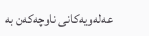عەلەویەکانی ناوچەکەن بە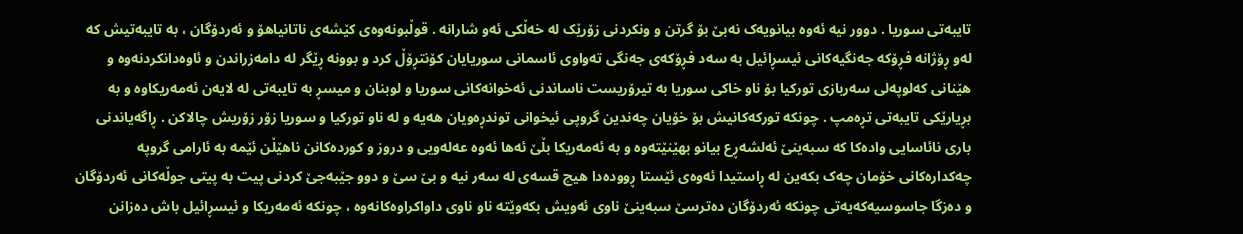تایبەتی سوریا . دوور نیە ئەوە بیانویەک نەبێ بۆ گرتن و ونکردنی زۆرێک لە خەڵکی ئەو شارانە . قوڵبونەوەی کێشەی ناتانیاهۆ و ئەردۆگان ، بە تایبەتیش کە لەو ڕۆژانە فڕۆکە جەنگیەکانی ئیسڕائیل بە سەد فڕۆکەی جەنگی تەواوی ئاسمانی سوریایان کۆنتڕۆڵ کرد و بوونە ڕێگر لە دامەزراندن و ئاوەدانکردنەوە و هێنانی کەلوپەلی سەربازی تورکیا بۆ ناو خاکی سوریا بە تیرۆریست ناساندنی ئەخوانەکانی سوریا و لوبنان و میسڕ بە تایبەتی لە لایەن ئەمەریکاوە و بە بڕیارێکی تایبەتی تڕەمپ . چونکە تورکەکانیش بۆ خۆیان چەندین گروپی ئیخوانی توندڕەویان هەیە و لە ناو تورکیا و سوریا زۆر زۆریش چالاکن . ڕاگەیاندنی باری نائاسایی وادەکا کە سبەینێ ئەلشەڕع بیانو بهێنێتەوە و بە ئەمەریکا بڵێ ئەها ئەوە عەلەویی و دروز و کوردەکانن ناهێڵن ئێمە بە ئارامی گروپە چەکدارەکانی خۆمان چەک بکەین لە ڕاستیدا ئەوەی ئێستا ڕوودەدا هیچ قسەی لە سەر نیە و بێ سێ و دوو جێبەجێ کردنی پیت بە پیتی جوڵەکانی ئەردۆگان و دەزگا جاسوسیەکەیەتی چونکە ئەردۆگان دەترسێ سبەینێ ناوی ئەویش بکەوێتە ناو ناوی داواکراوەکانەوە ، چونکە ئەمەریکا و ئیسڕائیل باش دەزانن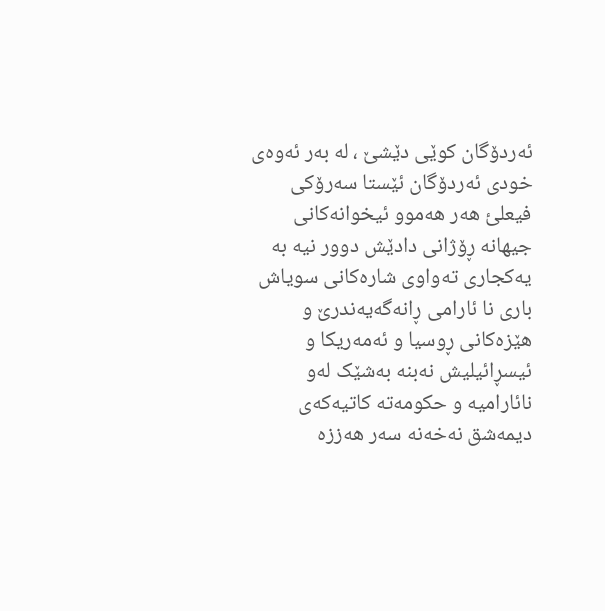ئەردۆگان کوێی دێشێ ، لە بەر ئەوەی خودی ئەردۆگان ئێستا سەرۆکی فیعلئ هەر هەموو ئیخوانەکانی جیهانە ڕۆژانی دادێش دوور نیە بە یەکجاری تەواوی شارەکانی سویاش باری نا ئارامی ڕانەگەیەندرێ و هێزەکانی ڕوسیا و ئەمەریکا و ئیسڕائیلیش نەبنە بەشێک لەو نائارامیە و حکومەتە کاتیەکەی دیمەشق نەخەنە سەر هەززە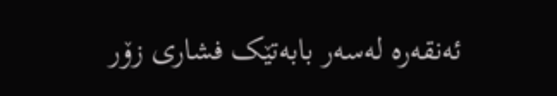ئەنقەرە لەسەر بابەتێک فشاری زۆر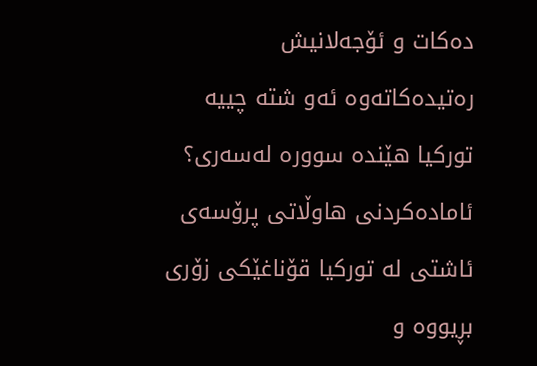دەکات و ئۆجەلانیش رەتیدەکاتەوە ئەو شتە چییە تورکیا هێندە سوورە لەسەری؟ ئامادەکردنی هاوڵاتی پرۆسەی ئاشتی لە تورکیا قۆناغێکی زۆری بڕیووە و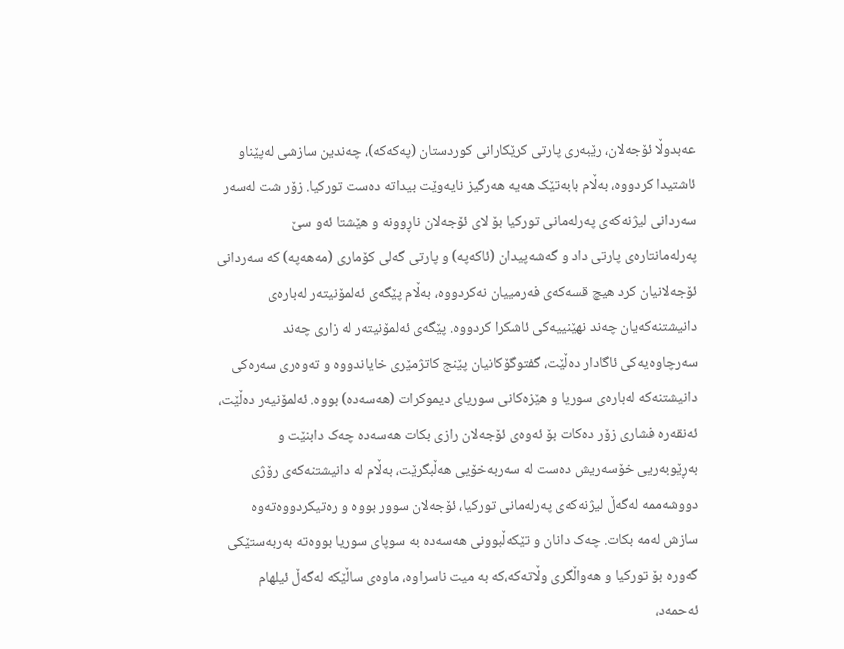عەبدوڵا ئۆجەلان، رێبەری پارتی کرێکارانی کوردستان (پەکەکە)، چەندین سازشی لەپێناو ئاشتیدا کردووە، بەڵام بابەتێک هەیە هەرگیز نایەوێت بیداتە دەست تورکیا. زۆر شت لەسەر سەردانی لیژنەکەی پەرلەمانی تورکیا بۆ لای ئۆجەلان ناڕوونە و هێشتا ئەو سێ پەرلەمانتارەی پارتی داد و گەشەپیدان (ئاکەپە) و پارتی گەلی کۆماری (مەهەپە) کە سەردانی ئۆجەلانیان کرد هیچ قسەکەی فەرمییان نەکردووە، بەڵام پێگەی ئەلمۆنیتەر لەبارەی دانیشتنەکەیان چەند نهێنییەکی ئاشکرا کردووە. پێگەی ئەلمۆنیتەر لە زاری چەند سەرچاوەیەکی ئاگادار دەڵێت، گفتوگۆکانیان پێنج کاتژمێری خایاندووە و تەوەری سەرەکی دانیشتنەکە لەبارەی سوریا و هێزەکانی سوریای دیموکرات (هەسەدە) بووە. ئەلمۆنیەر دەڵێت، ئەنقەرە فشاری زۆر دەکات بۆ ئەوەی ئۆجەلان رازی بکات هەسەدە چەک دابنێت و بەڕێوبەریی خۆسەریش دەست لە سەربەخۆیی هەڵبگرێت، بەڵام لە دانیشتنەکەی رۆژی دووشەممە لەگەڵ لیژنەکەی پەرلەمانی تورکیا، ئۆجەلان سوور بووە و رەتیکردووەتەوە سازش لەمە بکات. چەک دانان و تێکەڵبوونی هەسەدە بە سوپای سوریا بووەتە بەربەستێکی گەورە بۆ تورکیا و هەواڵگری وڵاتەکە،کە بە میت ناسراوە، ماوەی ساڵێکە لەگەڵ ئیلهام ئەحمەد،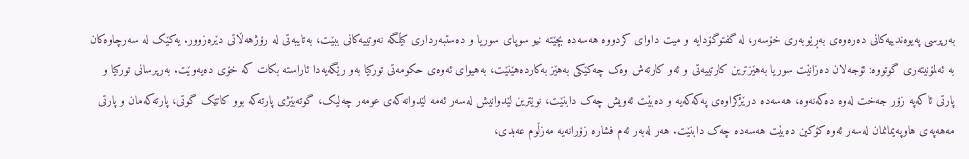بەرپرسی پەیوەندییەکانی دەرەوەی بەڕێوبەری خۆسەر، لە گفتوگۆدایە و میت داوای کردووە هەسەدە بچێتە نیو سوپای سوریا و دەستبەرداری کیڵگە نەوتییەکانی ببێت، بەتایبەتی لە رۆژهەڵاتی دێرەزوور. یەکێک لە سەرچاوەکان بە ئەلمۆنیتەری گوتووە: ئۆجەلان دەزانێت سوریا بەهێزترین کارتییەتی و ئەو کارتەش وەک چەکێکی بەهێز بەکاردەهێنێت، بەهیوای ئەوەی حکومەتی تورکیا بەو رێگەیەدا ئاراستە بکات کە خۆی دەیەوێت. بەرپرسانی تورکیا و پارتی ئاکەپە زۆر جەخت لەوە دەکەنەوە، هەسەدە درێژکراوەی پەکەکەیە و دەبێت ئەویش چەک دابنێت، نوێترین لێدوانیش لەسەر ئەمە لێدوانەکەی عومەر چەلیک، گوتەبێژی پارتەکە بوو کاتێک گوتی، پارتەکەمان و پارتی مەهەپەی هاوپەیمانمان لەسەر ئەوە کۆکین دەبێت هەسەدە چەک دابنێت. هەر لەبەر ئەم فشارە زۆرانەیە مەزڵوم عەبدی،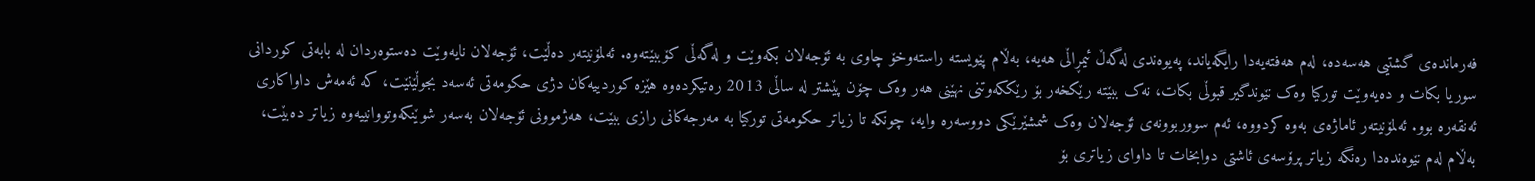فەرماندەی گشتیی هەسەدە، لەم هەفتەیەدا رایگەیاند، پەیوەندی لەگەڵ ئیمڕاڵی هەیە، بەڵام پێویستە راستەوخۆ چاوی بە ئۆجەلان بکەوێت و لەگەڵی کۆببێتەوە. ئەلمۆنیتەر دەڵێت، ئۆجەلان نایەوێت دەستوەردان لە بابەتی کوردانی سوریا بکات و دەیەوێت تورکیا وەک نێوندگیر قبوڵی بکات، نەک ببێتە رێکخەر بۆ رێککەوتنی نهێنی هەر وەک چۆن پێشتر لە ساڵی 2013 رەتیکردەوە هێزە کوردییەکان دژی حکومەتی ئەسەد بجوڵێنێت، کە ئەمەش داواکاری ئەنقەرە بوو. ئەلمۆنیتەر ئاماژەی بەوە کردووە، ئەم سووربوونەی ئۆجەلان وەک شمشێرێکی دووسەرە وایە، چونکە تا زیاتر حکومەتی تورکیا بە مەرجەکانی رازی ببێت، هەژموونی ئۆجەلان بەسەر شوێنکەوتووانییەوە زیاتر دەبێت، بەڵام لەم نێوەندەدا رەنگە زیاتر پرۆسەی ئاشتی دوابخات تا داوای زیاتری بۆ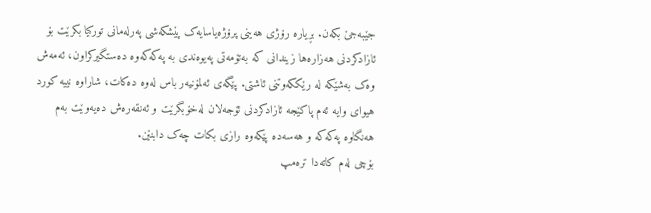جێبەجێ بکەن. بڕیارە رۆژی هەینی پرۆژەیاسایەک پێشکەشی پەرلەمانی تورکیا بکرێت بۆ ئازادکردنی هەزارەها زیندانی کە بەتۆمەتی پەیوەندی بە پەکەکەوە دەستگیرکراون، ئەمەش وەک بەشێکە لە رێککەوتنی ئاشتی. پێگەی ئەلمۆنیەر باس لەوە دەکات، شاراوە نییە کورد هیوای وایە ئەم پاکێجە ئازادکردنی ئۆجەلان لەخۆبگرێت و ئەنقەرەش دەیەوێت بەم هەنگاوە پەکەکە و هەسەدە پێکەوە رازی بکات چەک دابنێن.
بۆچی لەم کاتەدا ترەمپ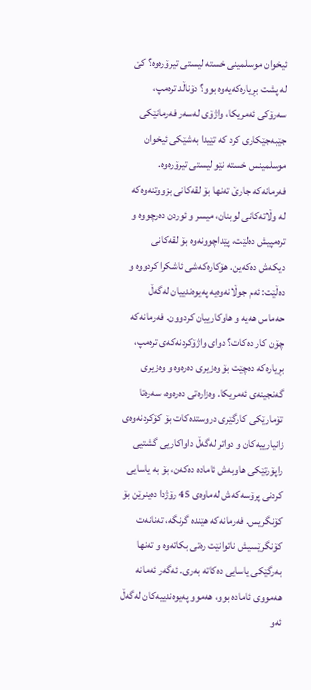ئیخوان موسلمینی خستە لیستی تیرۆرەوە؟ کێ لە پشت بڕیارەکەیەوە بوو؟ دۆناڵد ترەمپ، سەرۆکی ئەمریکا، واژۆی لەسەر فەرمانێکی جێبەجێکاری کرد کە تێیدا بەشێکی ئیخوان موسلمینس خستە نێو لیستی تیرۆرەوە. فەرمانەکە جارێ تەنها بۆ لقەکانی بزووتنەوەکە لە وڵاتەکانی لوبنان، میسر و ئوردن دەرچووە و ترەمپیش دەلێت، پێداچوونەوە بۆ لقەکانی دیکەش دەکەین. هۆکارەکەشی ئاشکرا کردووە و دەڵێت: ئەم جوڵانەوەیە پەیوەندییان لەگەڵ حەماس هەیە و هاوکارییان کردوون. فەرمانەکە چۆن کار دەکات؟ دوای واژۆکردنەکەی ترەمپ، بڕیارەکە دەچێت بۆ وەزیری دەرەوە و وەزیری گەنجینەی ئەمریکا. وەزارەتی دەرەوە، سەرەتا تۆمارێکی کارگێری دروستدەکات بۆ کۆکردنەوەی زانیارییەکان و دواتر لەگەڵ داواکاریی گشتیی راپۆرتێکی هاوبەش ئامادە دەکەن، بۆ بە یاسایی کردنی پرۆسەکەش لەماوەی 45 رۆژدا دەینرێن بۆ کۆنگریس. فەرمانەکە هێندە گرنگە، تەنانەت کۆنگرێسیش ناتوانێت رەتی بکاتەوە و تەنها بەرگێکی یاسایی دەکاتە بەری. ئەگەر ئەمانە هەمووی ئامادە بوو، هەموو پەیوەندییەکان لەگەڵ ئەو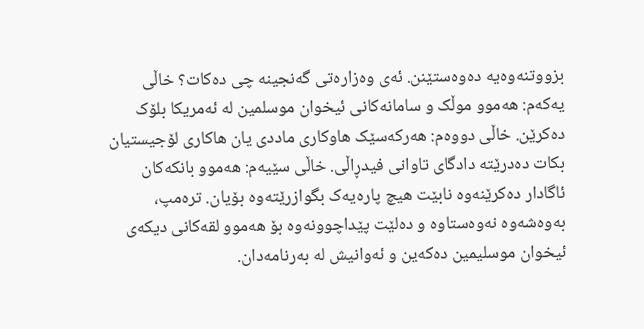بزووتنەوەیە دەوەستێنن. ئەی وەزارەتی گەنجینە چی دەکات؟ خاڵی یەکەم: هەموو موڵک و سامانەکانی ئیخوان موسلمین لە ئەمریکا بلۆک دەکرێن. خاڵی دووەم: هەرکەسێک هاوکاری ماددی یان هاکاری لۆجیستیان بکات دەدرێتە دادگای تاوانی فیدڕاڵی. خاڵی سێیەم: هەموو بانکەکان ئاگادار دەکرێنەوە نابێت هیچ پارەیەک بگوازرێتەوە بۆیان. ترەمپ، بەوەشەوە نەوەستاوە و دەلێت پێداچوونەوە بۆ هەموو لقەکانی دیکەی ئیخوان موسلیمین دەکەین و ئەوانیش لە بەرنامەدان.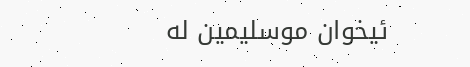ئیخوان موسلیمین لە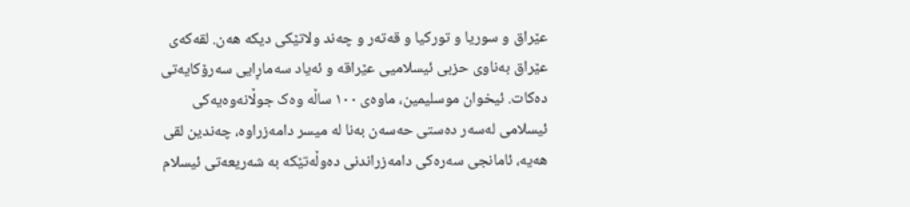عێراق و سوریا و تورکیا و قەتەر و چەند ولاتێکی دیکە هەن. لقەکەی عێراق بەناوی حزبی ئیسلامیی عێراقە و ئەیاد سەماڕایی سەرۆکایەتی دەکات. ئیخوان موسلیمین، ماوەی ١٠٠ ساڵە وەک جوڵانەوەیەکی ئیسلامی لەسەر دەستی حەسەن بەنا لە میسر دامەزراوە، چەندین لقی هەیە، ئامانجی سەرەکی دامەزراندنی دەوڵەتێکە بە شەریعەتی ئیسلام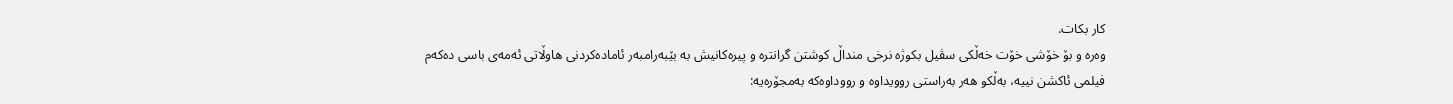کار بکات.
وەرە و بۆ خۆشی خۆت خەڵکی سڤیل بکوژە نرخی منداڵ کوشتن گرانترە و پیرەکانیش بە بێبەرامبەر ئامادەکردنی هاوڵاتی ئەمەی باسی دەکەم فیلمی ئاکشن نییە، بەڵکو هەر بەراستی روویداوە و رووداوەکە بەمجۆرەیە: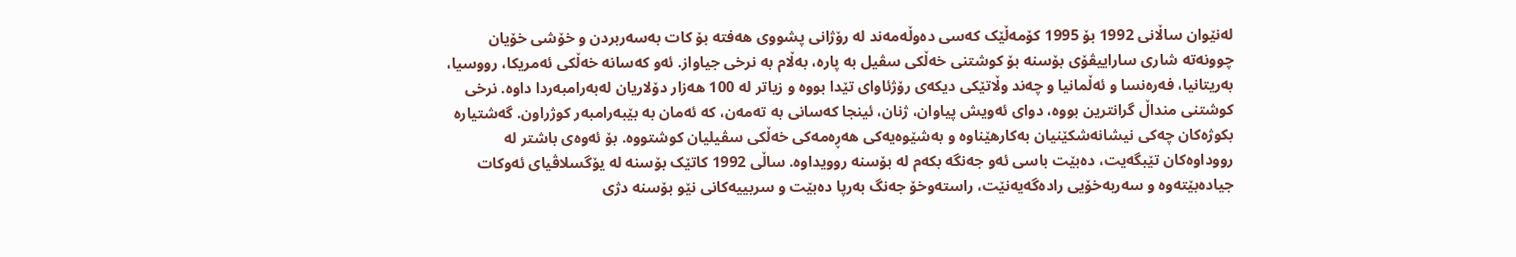لەنێوان ساڵانی 1992 بۆ 1995 کۆمەڵێک کەسی دەوڵەمەند لە رۆژانی پشووی هەفتە بۆ کات بەسەربردن و خۆشی خۆیان چوونەتە شاری ساراییڤۆی بۆسنە بۆ کوشتنی خەڵکی سڤیل بە پارە، بەڵام بە نرخی جیاواز. ئەو کەسانە خەڵکی ئەمریکا، رووسیا، بەریتانیا، فەرەنسا و ئەڵمانیا و چەند وڵاتێکی دیکەی رۆژئاوای تێدا بووە و زیاتر لە 100 هەزار دۆلاریان لەبەرامبەردا داوە. نرخی کوشتنی منداڵ گرانترین بووە، دوای ئەویش پیاوان، ژنان، ئینجا کەسانی بە تەمەن، کە ئەمان بە بێبەرامبەر کوژراون. گەشتیارە بکوژەکان چەکی نیشانەشکێنیان بەکارهێناوە و بەشێوەیەکی هەڕەمەکی خەڵکی سڤیلیان کوشتووە. بۆ ئەوەی باشتر لە رووداوەکان تێبگەیت، دەبێت باسی ئەو جەنگە بکەم لە بۆسنە روویداوە. ساڵی 1992 کاتێک بۆسنە لە یۆگسلاڤیای ئەوکات جیادەبێتەوە و سەربەخۆیی رادەگەیەنێت، راستەوخۆ جەنگ بەرپا دەبێت و سربییەکانی نێو بۆسنە دژی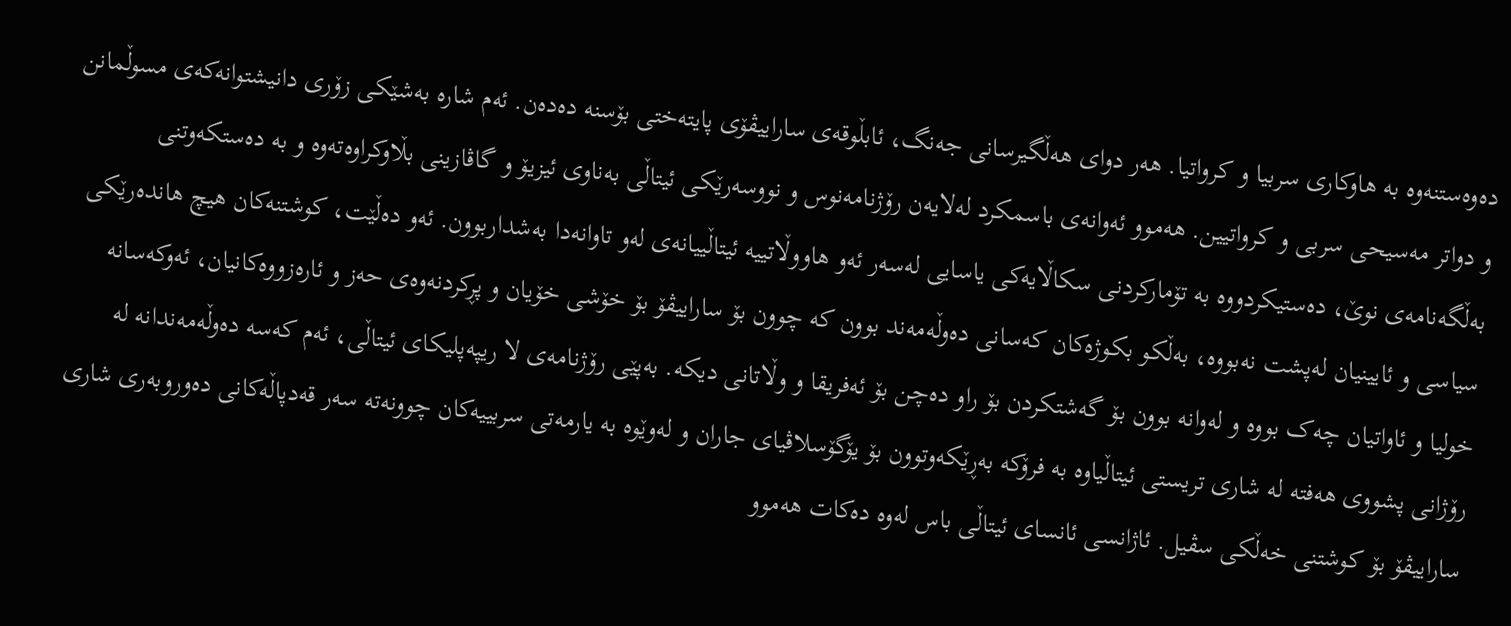دەوەستنەوە بە هاوکاری سربیا و کرواتیا. هەر دوای هەڵگیرسانی جەنگ، ئابڵوقەی ساراییڤۆی پایتەختی بۆسنە دەدەن. ئەم شارە بەشێکی زۆری دانیشتوانەکەی مسوڵمانن و دواتر مەسیحی سربی و کرواتیین. هەموو ئەوانەی باسمکرد لەلایەن رۆژنامەنوس و نووسەرێکی ئیتاڵی بەناوی ئیزیۆ و گاڤازینی بڵاوکراوەتەوە و بە دەستکەوتنی بەڵگەنامەی نوێ، دەستیکردووە بە تۆمارکردنی سکاڵایەکی یاسایی لەسەر ئەو هاووڵاتییە ئیتاڵییانەی لەو تاوانەدا بەشداربوون. ئەو دەڵێت، کوشتنەکان هیچ هاندەرێکی سیاسی و ئایینیان لەپشت نەبووە، بەڵکو بکوژەکان کەسانی دەوڵەمەند بوون کە چوون بۆ ساراییڤۆ بۆ خۆشی خۆیان و پڕکردنەوەی حەز و ئارەزووەکانیان، ئەوکەسانە خولیا و ئاواتیان چەک بووە و لەوانە بوون بۆ گەشتکردن بۆ راو دەچن بۆ ئەفریقا و وڵاتانی دیکە. بەپێی رۆژنامەی لا ریپەپلیکای ئیتاڵی، ئەم کەسە دەوڵەمەندانە لە رۆژانی پشووی هەفتە لە شاری تریستی ئیتاڵیاوە بە فرۆکە بەڕێکەوتوون بۆ یۆگۆسلاڤیای جاران و لەوێوە بە یارمەتی سربییەکان چوونەتە سەر قەدپاڵەکانی دەوروبەری شاری ساراییڤۆ بۆ کوشتنی خەڵکی سڤیل. ئاژانسی ئانسای ئیتاڵی باس لەوە دەکات هەموو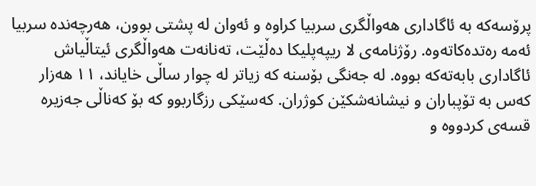پرۆسەکە بە ئاگاداری هەواڵگری سربیا کراوە و ئەوان لە پشتی بوون، هەرچەندە سربیا ئەمە رەتدەکاتەوە. رۆژنامەی لا ریپەپلیکا دەڵێت، تەنانەت هەواڵگری ئیتاڵیاش ئاگاداری بابەتەکە بووە. لە جەنگی بۆسنە کە زیاتر لە چوار ساڵی خایاند، ١١ هەزار کەس بە تۆپباران و نیشانەشکێن کوژران. کەسێکی رزگاربوو کە بۆ کەناڵی جەزیرە قسەی کردووە و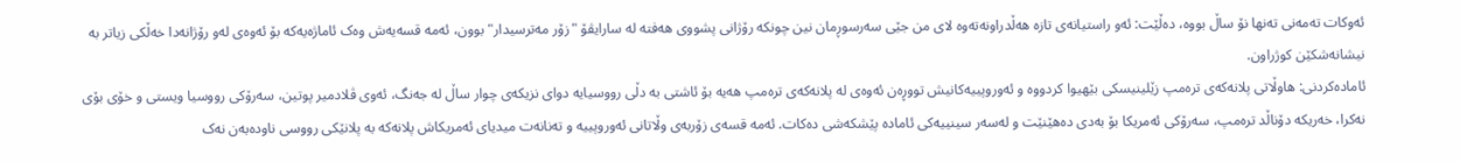ئەوکات تەمەنی تەنها نۆ ساڵ بووە، دەڵێت: ئەو راستیانەی تازە هەڵدراونەتەوە لای من جێی سەرسوڕمان نین چونکە رۆژانی پشووی هەفتە لە سارایڤۆ "زۆر مەترسیدار" بوون، ئەمە قسەیەش وەک ئاماژەیەکە بۆ ئەوەی لەو رۆژانەدا خەڵکی زیاتر بە نیشانەشکێن کوژراون.
ئامادەکردنى: هاوڵاتى پلانەکەی ترەمپ زێلینیسکی بێهیوا کردووە و ئەوروپییەکانیش تووڕەن ئەوەی لە پلانەکەی ترەمپ هەیە بۆ ئاشتی بە دڵی رووسیایە دوای نزیکەی چوار ساڵ لە جەنگ، ئەوی ڤلادمیر پوتین، سەرۆکی رووسیا ویستی و خۆی بۆی نەکرا، خەریکە دۆناڵد ترەمپ، سەرۆکی ئەمریکا بۆ بەدی دەهێنێت و لەسەر سینییەکی ئامادە پێشکەشی دەکات. ئەمە قسەی زۆربەی وڵاتانی ئەوروپییە و تەنانەت میدیای ئەمریکاش پلانەکە بە پلانێکی رووسی ناودەبەن نەک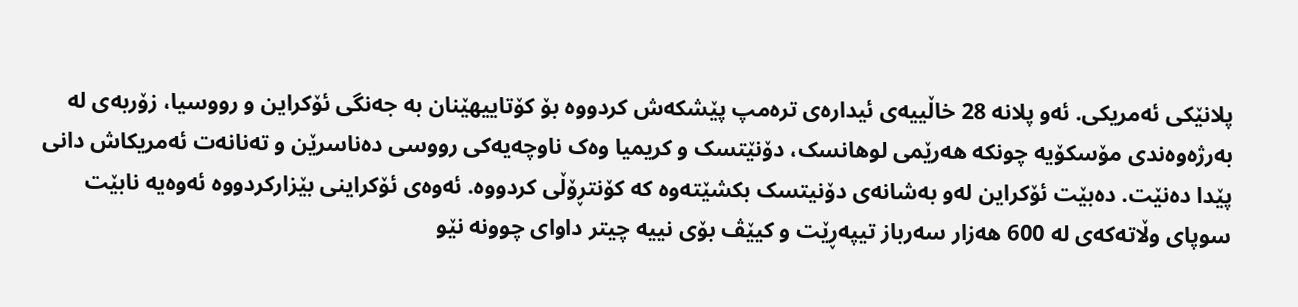پلانێکی ئەمریکی. ئەو پلانە 28 خاڵییەی ئیدارەی ترەمپ پێشکەش کردووە بۆ کۆتاییهێنان بە جەنگی ئۆکراین و رووسیا، زۆربەی لە بەرژەوەندی مۆسکۆیە چونکە هەرێمی لوهانسک، دۆنێتسک و کریمیا وەک ناوچەیەکی رووسی دەناسرێن و تەنانەت ئەمریکاش دانی پێدا دەنێت. دەبێت ئۆکراین لەو بەشانەی دۆنیتسک بکشێتەوە کە کۆنتڕۆڵی کردووە. ئەوەی ئۆکراینی بێزارکردووە ئەوەیە نابێت سوپای وڵاتەکەی لە 600 هەزار سەرباز تیپەڕێت و کیێڤ بۆی نییە چیتر داوای چوونە نێو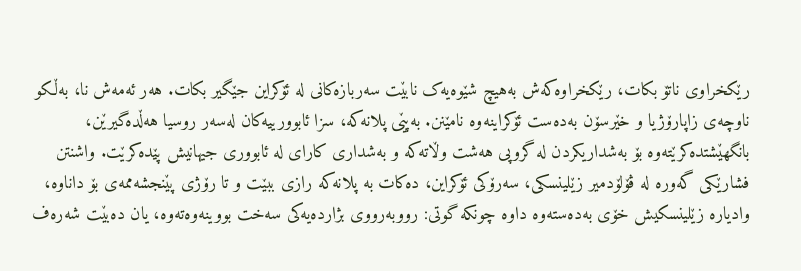رێکخراوی ناتۆ بکات، رێکخراوەکەش بەهیچ شێوەیەک نابێت سەربازەکانی لە ئۆکراین جێگیر بکات. هەر ئەمەش نا، بەڵکو ناوچەی زاپارۆژیا و خێرسۆن بەدەست ئۆکراینەوە نامێنن. بەپێی پلانەکە، سزا ئابوورییەکان لەسەر روسیا هەڵدەگیرێن، بانگهێشتدەکرێتەوە بۆ بەشداریکردن لە گروپی هەشت وڵاتەکە و بەشداری کارای لە ئابووری جیهانیش پێدەکرێت. واشنتن فشارێکی گەورە لە ڤۆلۆدمیر زێلینسکی، سەرۆکی ئۆکراین، دەکات بە پلانەکە رازی ببێت و تا رۆژی پێنجشەممەی بۆ داناوە، وادیارە زێلینسکیش خۆی بەدەستەوە داوە چونکە گوتی: رووبەرووی بژاردەیەکی سەخت بووینەوەتەوە، یان دەبێت شەرەف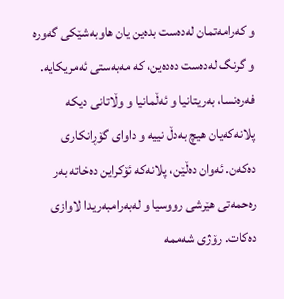و کەرامەتمان لەدەست بدەین یان هاوبەشێکی گەورە و گرنگ لەدەست دەدەین، کە مەبەستی ئەمریکایە. فەرەنسا، بەریتانیا و ئەڵمانیا و وڵاتانی دیکە پلانەکەیان هیچ بەدڵ نییە و داوای گۆڕانکاری دەکەن. ئەوان دەڵێن، پلانەکە ئۆکراین دەخاتە بەر رەحمەتی هێرشی رووسیا و لەبەرامبەریدا لاوازی دەکات. رۆژی شەممە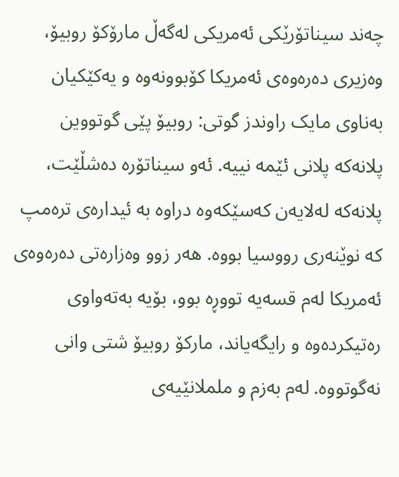چەند سیناتۆرێکی ئەمریکی لەگەڵ مارۆکۆ روبیۆ، وەزیری دەرەوەی ئەمریکا کۆبوونەوە و یەکێکیان بەناوی مایک راوندز گوتی: روبیۆ پێی گوتووین پلانەکە پلانی ئێمە نییە. ئەو سیناتۆرە دەشڵێت، پلانەکە لەلایەن کەسێکەوە دراوە بە ئیدارەی ترەمپ کە نوێنەری رووسیا بووە. هەر زوو وەزارەتی دەرەوەی ئەمریکا لەم قسەیە تووڕە بوو، بۆیە بەتەواوی رەتیکردەوە و رایگەیاند، مارکۆ روبیۆ شتی وانی نەگوتووە. لەم بەزم و ململانێیەی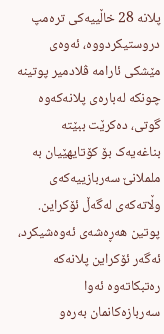پلانە 28 خاڵییەکی ترەمپ دروستیکردووە، ئەوەی مێشکی ئارامە ڤلادمیر پوتینە چونکە لەبارەی پلانەکەوە گوتی، دەکرێت ببێتە بناغەیەک بۆ کۆتایهێیان بە ململانێ سەربازییەکەی وڵاتەکەی لەگەڵ ئۆکراین. پوتین هەڕەشەی ئەوەشیکرد، ئەگەر ئۆکراین پلانەکە رەتبکاتەوە ئەوا سەربازەکانمان بەرەو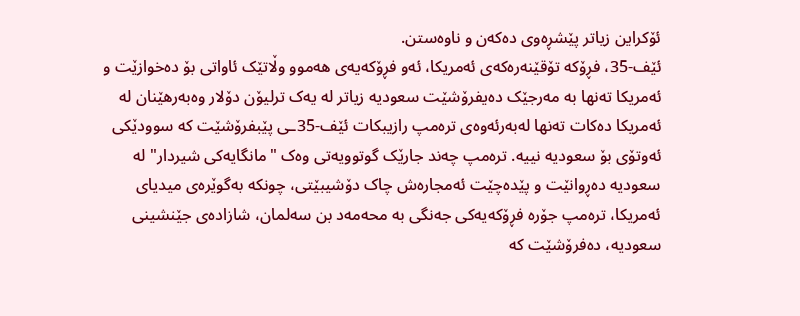ئۆکراین زیاتر پێشڕەوی دەکەن و ناوەستن.
ئێف-35، فڕۆکە تۆقێنەرەکەی ئەمریکا، ئەو فڕۆکەیەی هەموو وڵاتێک ئاواتی بۆ دەخوازێت و ئەمریکا تەنها بە مەرجێک دەیفرۆشێت سعودیە زیاتر لە یەک ترلیۆن دۆلار وەبەرهێنان لە ئەمریکا دەکات تەنها لەبەرئەوەی ترەمپ رازیبکات ئێف-35ـی پێبفرۆشێت کە سوودێکی ئەوتۆی بۆ سعودیە نییە. ترەمپ چەند جارێک گوتوویەتی وەک "مانگایەکی شیردار" لە سعودیە دەڕوانێت و پێدەچێت ئەمجارەش چاک دۆشیبێتی، چونکە بەگوێرەی میدیای ئەمریکا، ترەمپ جۆرە فڕۆکەیەکی جەنگی بە محەمەد بن سەلمان، شازادەی جێنشینی سعودیە، دەفرۆشێت کە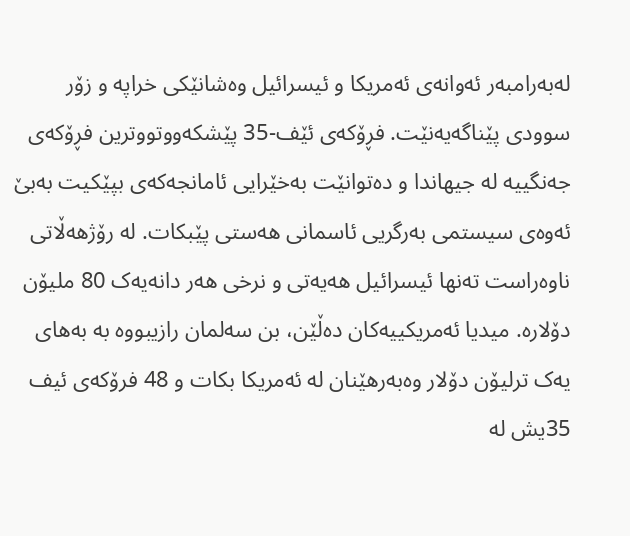لەبەرامبەر ئەوانەی ئەمریکا و ئیسرائیل وەشانێکی خراپە و زۆر سوودی پێناگەیەنێت. فڕۆکەی ئێف-35 پێشکەووتووترین فڕۆکەی جەنگییە لە جیهاندا و دەتوانێت بەخێرایی ئامانجەکەی بپێکیت بەبێ ئەوەی سیستمی بەرگریی ئاسمانی هەستی پێبکات. لە رۆژهەڵاتی ناوەراست تەنها ئیسرائیل هەیەتی و نرخی هەر دانەیەک 80 ملیۆن دۆلارە. میدیا ئەمریکییەکان دەڵێن، بن سەلمان رازیبووە بە بەهای یەک ترلیۆن دۆلار وەبەرهێنان لە ئەمریکا بکات و 48 فرۆکەی ئیف 35یش لە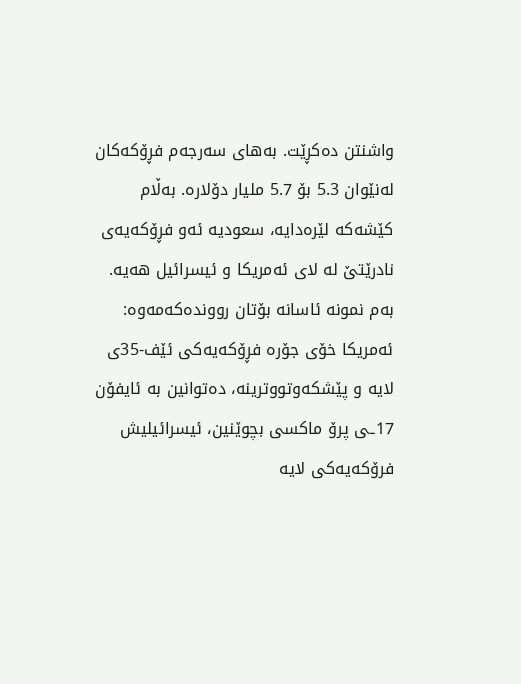واشنتن دەکڕێت. بەهای سەرجەم فڕۆکەکان لەنێوان 5.3 بۆ 5.7 ملیار دۆلارە. بەڵام کێشەکە لێرەدایە، سعودیە ئەو فڕۆکەیەی نادرێتێ لە لای ئەمریکا و ئیسرائیل هەیە. بەم نمونە ئاسانە بۆتان رووندەکەمەوە: ئەمریکا خۆی جۆرە فڕۆکەیەکی ئێف-35ی لایە و پێشکەوتووترینە، دەتوانین بە ئایفۆن 17ـی پرۆ ماکسی بچوێنین، ئیسرائیلیش فرۆکەیەکی لایە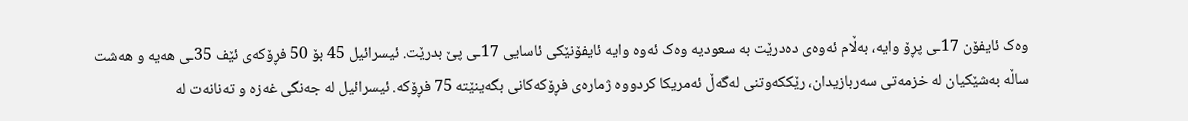وەک ئایفۆن 17ـی پڕۆ وایە، بەڵام ئەوەی دەدرێت بە سعودیە وەک ئەوە وایە ئایفۆنێکی ئاسایی 17ـی پێ بدرێت. ئیسرائیل 45 بۆ 50 فڕۆکەی ئێف 35ـی هەیە و هەشت ساڵە بەشێکیان لە خزمەتی سەربازیدان، رێککەوتنی لەگەڵ ئەمریکا کردووە ژمارەی فڕۆکەکانی بگەینێتە 75 فڕۆکە. ئیسرائیل لە جەنگی غەزە و تەنانەت لە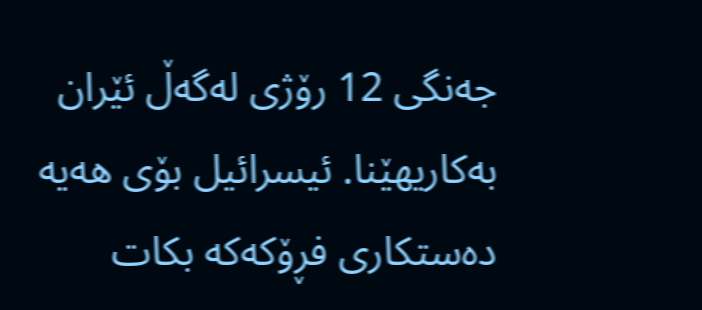جەنگی 12 رۆژی لەگەڵ ئێران بەکاریهێنا. ئیسرائیل بۆی هەیە دەستکاری فڕۆکەکە بکات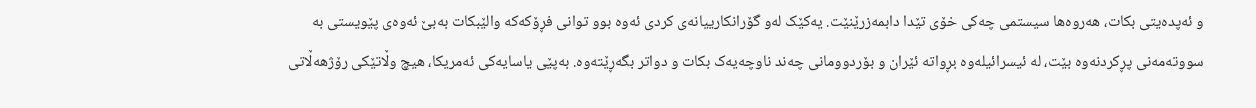و ئەپدەیتی بکات، هەروەها سیستمی چەکی خۆی تێدا دابمەزرێنێت. یەکێک لەو گۆرانکارییانەی کردی ئەوە بوو توانی فڕۆکەکە والێبکات بەبێ ئەوەی پێویستی بە سووتەمەنی پڕکردنەوە بێت، لە ئیسرائیلەوە بڕواتە ئێران و بۆردوومانی چەند ناوچەیەک بکات و دواتر بگەڕێتەوە. بەپێی یاسایەکی ئەمریکا، هیچ وڵاتێکی رۆژهەڵاتی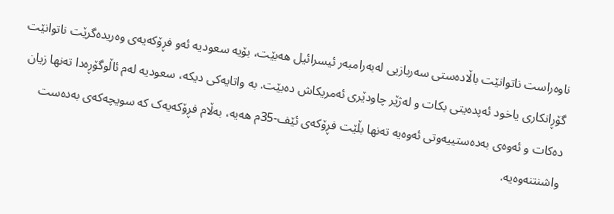ناوەراست ناتوانێت باڵادەستی سەربازیی لەبەرامبەر ئیسرائیل هەبێت، بۆیە سعودیە ئەو فڕۆکەیەی وەریدەگرێت ناتوانێت گۆڕانکاری یاخود ئەپدەیتی بکات و لەژێر چاودێری ئەمریکاش دەبێت. بە واتایەکی دیکە، سعودیە لەم ئاڵوگۆڕەدا تەنها زیان دەکات و ئەوەی بەدەستییەوتی ئەوەیە تەنها بڵێت فڕۆکەی ئێف-35م هەیە، بەڵام فڕۆکەیەک کە سویچەکەی بەدەست واشنتنەوەیە.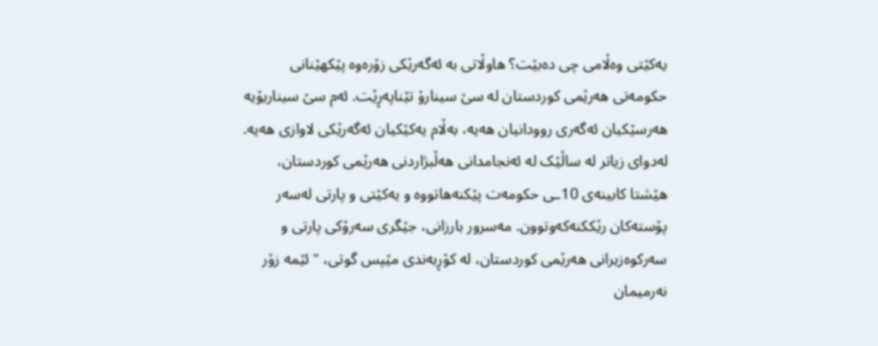یەکێتی وەڵامی چی دەبێت؟ هاوڵاتى بە ئەگەرێکی زۆرەوە پێکهێنانی حکومەتی هەرێمی کوردستان لە سێ سینارۆ تێناپەڕێت. ئەم سێ سیناریۆیە هەرسێکیان ئەگەری روودانیان هەیە، بەڵام یەکێکیان ئەگەرێکی لاوازی هەیە. لەدوای زیاتر لە ساڵێک لە ئەنجامدانی هەڵبژاردنی هەرێمی کوردستان، هێشتا کابینەی 10ـی حکومەت پێکنەهاتووە و یەکێتی و پارتی لەسەر پۆستەکان رێککنەکەوتوون. مەسرور بارزانی، جێگری سەرۆکی پارتی و سەرکوەزیرانی هەرێمی کوردستان، لە کۆڕبەندی مێپس گوتی، "ئێمە زۆر نەرمیمان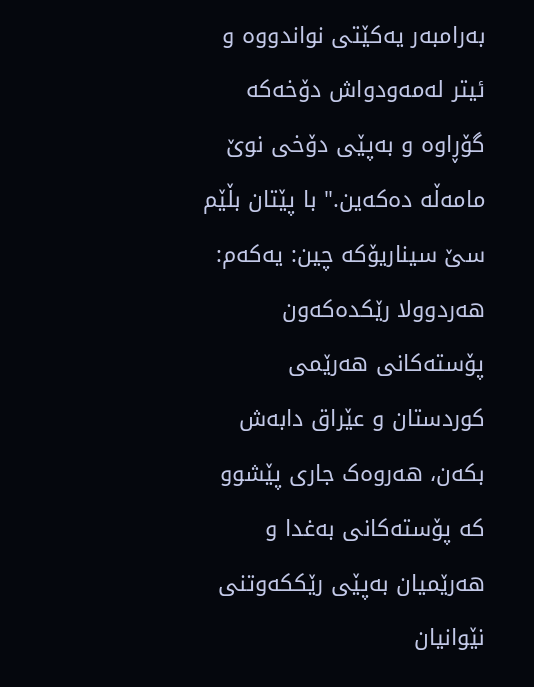بەرامبەر یەکێتی نواندووە و ئیتر لەمەودواش دۆخەکە گۆڕاوە و بەپێی دۆخی نوێ مامەڵە دەکەین." با پێتان بڵێم سێ سیناریۆکە چین: یەکەم: هەردوولا رێکدەکەون پۆستەکانی هەرێمی کوردستان و عێراق دابەش بکەن، هەروەک جاری پێشوو کە پۆستەکانی بەغدا و هەرێمیان بەپێی رێککەوتنی نێوانیان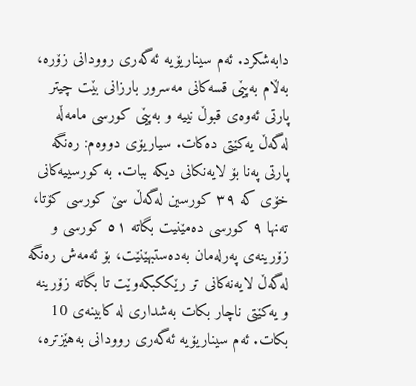دابەشکرد. ئەم سیناریۆیە ئەگەری روودانی زۆرە، بەڵام بەپێی قسەکانی مەسرور بارزانی بێت چیتر پارتی ئەوەی قبوڵ نییە و بەپێی کورسی مامەڵە لەگەڵ یەکێتی دەکات. سیاریۆی دووەم: رەنگە پارتی پەنا بۆ لایەنکانی دیکە ببات. بە کورسییەکانی خۆی کە ٣٩ کورسین لەگەڵ سێ کورسی کۆتا، تەنها ٩ کورسی دەمێنیت بگاتە ٥١ کورسی و زۆرینەی پەرلەمان بەدەستبهێنێت، بۆ ئەمەش رەنگە لەگەڵ لایەنەکانی تر رێککبکەوێت تا بگاتە زۆرینە و یەکێتی ناچار بکات بەشداری لە کابینەی 10 بکات. ئەم سیناریۆیە ئەگەری روودانی بەهێزترە،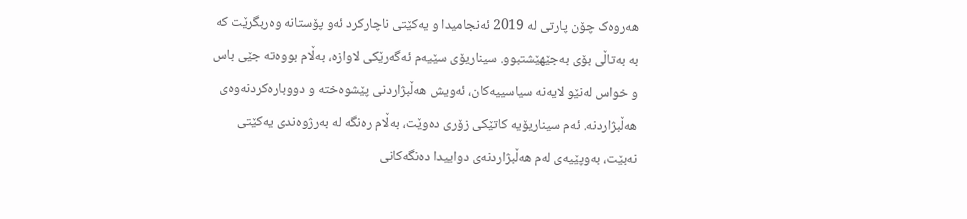هەروەک چۆن پارتی لە 2019 ئەنجامیدا و یەکێتی ناچارکرد ئەو پۆستانە وەربگرێت کە بە بەتاڵی بۆی بەجێهێشتبوو. سیناریۆی سێیەم ئەگەرێکی لاوازە، بەڵام بووەتە جێی باس و خواس لەنێو لایەنە سیاسییەکان، ئەویش هەڵبژاردنی پێشوەختە و دووبارەکردنەوەی هەڵبژاردنە. ئەم سیناریۆیە کاتێکی زۆری دەوێت، بەڵام رەنگە لە بەرژوەندی یەکێتی نەبێت، بەوپێیەی لەم هەڵبژاردنەی دواییدا دەنگەکانی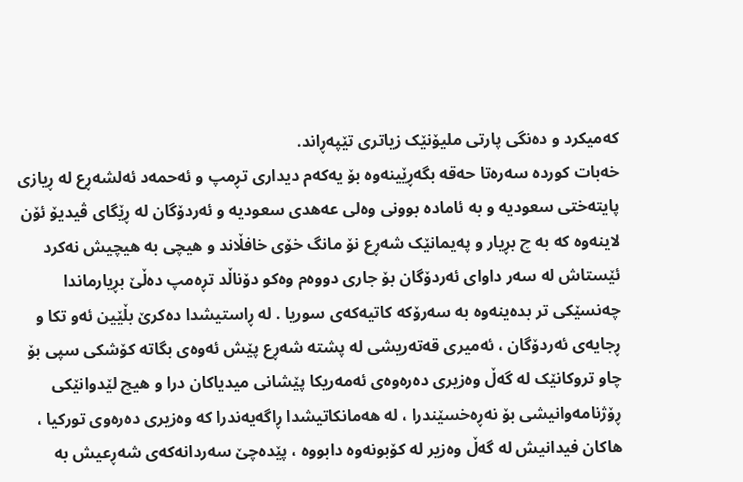کەمیکرد و دەنگی پارتی ملیۆنێک زیاتری تێپەڕاند.
خەبات کوردە سەرەتا حەقە بگەڕێینەوە بۆ یەکەم دیداری تڕمپ و ئەحمەد ئەلشەڕع لە ڕیازی پایتەختی سعودیە و بە ئامادە بوونی وەلی عەهدی سعودیە و ئەردۆگان لە ڕێگای ڤیدیۆ ئۆن لاینەوە کە بە چ بڕیار و پەیمانێک شەڕع نۆ مانگ خۆی خافڵاند و هیچی بە هیچیش نەکرد ئێستاش لە سەر داوای ئەردۆگان بۆ جاری دووەم وەکو دۆناڵد تڕەمپ دەڵێ بڕیارماندا چەنسێکی تر بدەینەوە بە سەرۆکە کاتیەکەی سوریا . لە ڕاستیشدا دەکرێ بڵێین ئەو تکا و ڕجایەی ئەردۆگان ، ئەمیری قەتەریشی لە پشتە شەڕع پێش ئەوەی بگاتە کۆشکی سپی بۆ چاو تروکانێک لە گەڵ وەزیری دەرەوەی ئەمەریکا پێشانی میدیاکان درا و هیچ لێدوانێکی ڕۆژنامەوانیشی بۆ نەڕەخسێندرا ، لە هەمانکاتیشدا ڕاگەیەندرا کە وەزیری دەرەوی تورکیا ، هاکان فیدانیش لە گەڵ وەزیر لە کۆبونەوە دابووە ، پێدەچێ سەردانەکەی شەڕعیش بە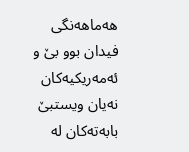هەماهەنگی فیدان بوو بێ و ئەمەریکیەکان نەیان ویستبێ بابەتەکان لە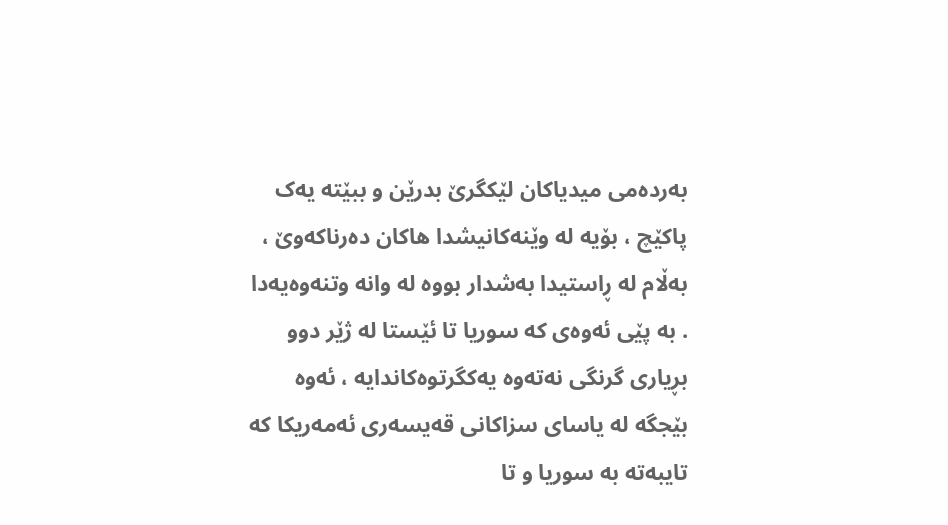بەردەمی میدیاکان لێکگرێ بدرێن و ببێتە یەک پاکێچ ، بۆیە لە وێنەکانیشدا هاکان دەرناکەوێ ، بەڵام لە ڕاستیدا بەشدار بووە لە وانە وتنەوەیەدا . بە پێی ئەوەی کە سوریا تا ئێستا لە ژێر دوو بڕیاری گرنگی نەتەوە یەکگرتوەکاندایە ، ئەوە بێجگە لە یاسای سزاکانی قەیسەری ئەمەریکا کە تایبەتە بە سوریا و تا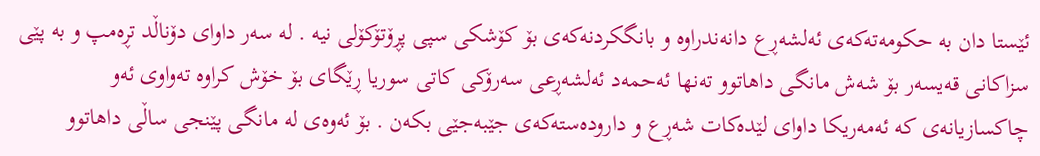ئێستا دان بە حکومەتەکەی ئەلشەڕع دانەندراوە و بانگکردنەکەی بۆ کۆشکی سپی پڕۆتۆکۆلی نیە . لە سەر داوای دۆناڵد تڕەمپ و بە پێی سزاکانی قەیسەر بۆ شەش مانگی داهاتوو تەنها ئەحمەد ئەلشەڕعی سەرۆکی کاتی سوریا ڕێگای بۆ خۆش کراوە تەواوی ئەو چاکسازیانەی کە ئەمەریکا داوای لێدەکات شەڕع و دارودەستەکەی جێبەجێی بکەن . بۆ ئەوەی لە مانگی پێنجی ساڵی داهاتوو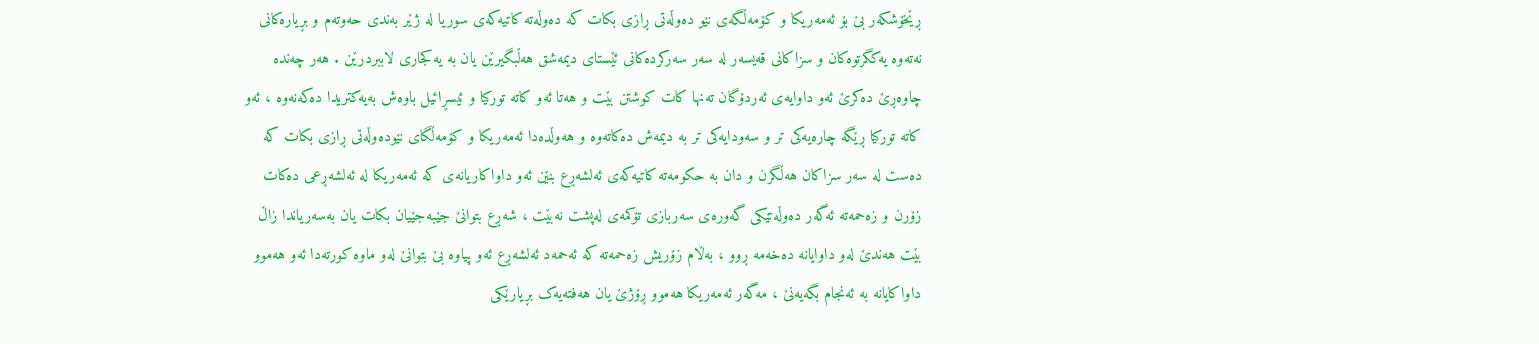ڕێخۆشکەر بێ بۆ ئەمەریکا و کۆمەڵگەی نێو دەوڵەتی ڕازی بکات کە دەوڵەتە کاتیەکەی سوریا لە ژێر بەندی حەوتەم و بڕیارەکانی نەتەوە یەکگرتوەکان و سزاکانی قەیسەر لە سەر سەرکردەکانی ئێستای دیمەشق هەڵبگیرێن یان بە یەکجاری لاببردرێن . هەر چەندە چاوەڕێ دەکرێ ئەو داوایەی ئەردۆگان تەنها کات کوشتن بێت و هەتا ئەو کاتە تورکیا و ئیسڕائیل باوەش بەیەکتریدا دەکەنەوە ، ئەو کاتە تورکیا ڕێگە چارەیەکی تر و سەودایەکی تر بە دیمەش دەکاتەوە و هەوڵدەدا ئەمەریکا و کۆمەڵگای نێودەوڵەتی ڕازی بکات کە دەست لە سەر سزاکان هەڵگرن و دان بە حکومەتە کاتیەکەی ئەلشەڕع بنێن ئەو داواکاریانەی کە ئەمەریکا لە ئەلشەڕعی دەکات زۆرن و زەحمەتە ئەگەر دەوڵەتێکی گەورەی سەربازی تۆکمەی لەپشت نەبێت ، شەڕع بتوانێ جێبەجێیان بکات یان بەسەریاندا زاڵ بێت هەندێ لەو داوایانە دەخەمە ڕوو ، بەڵام زۆریش زەحمەتە کە ئەحمەد ئەلشەڕع ئەو پیاوە بێ بتوانێ لەو ماوە کورتەدا ئەو هەموو داواکایانە بە ئەنجام بگەیەنێ ، مەگەر ئەمەریکا هەموو ڕۆژێ یان هەفتەیەک بڕیارێکی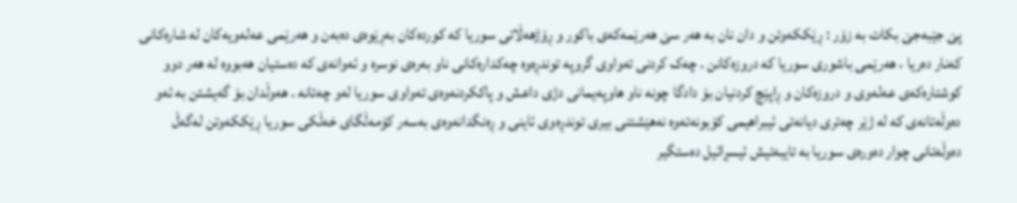پێ جێبەجێ بکات بە زۆر : ڕێککەوتن و دان نان بە هەر سێ هەرێمەکەی باکور و ڕۆژهەڵاتی سوریا کە کوردەکان بەڕێوەی دەبەن و هەرێمی عەلەویەکان لە شارەکانی کەنار دەریا ، هەرێمی باشوری سوریا کە دروزەکانن . چەک کردنی تەواوی گروپە توندڕەوە چەکدارەکانی ناو بەرەی نوسرە و ئەوانەی کە دەستیان هەبووە لە هەر دوو کوشتارەکەی عەلەوی و دروزەکان و ڕاپێچ کردنیان بۆ دادگا چونە ناو هاوپەیمانی دژی داعش و پاککردنەوەی تەواوی سوریا لەو چەتانە . هەوڵدان بۆ گەیشتن بە ئەو دەوڵەتانەی کە لە ژێر چەتری دیانەتی ئیبراهیمی کۆبونەتەوە نەهێشتنی بیری توندڕەوی ئاینی و ڕەنگدانەوەی بەسەر کۆمەڵگای خەڵکی سوریا ڕێککەوتن لەگەڵ دەوڵەتانی چوار دەورەی سوریا بە تایبەتیش ئیسڕائیل دەستگیر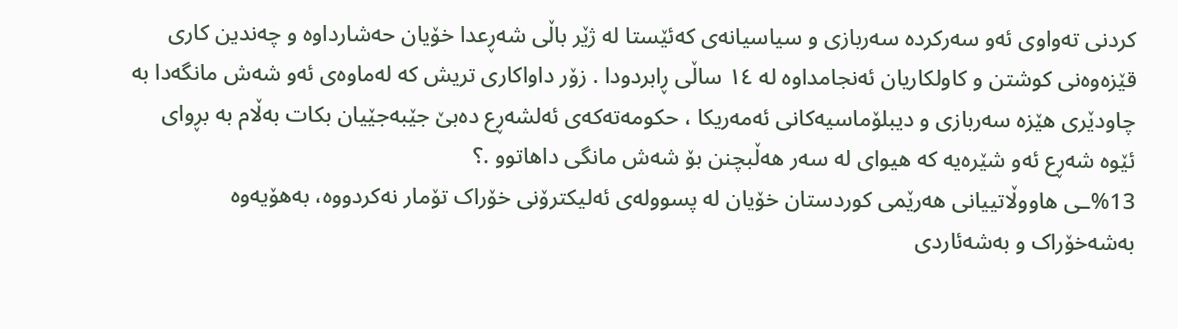کردنی تەواوی ئەو سەرکردە سەربازی و سیاسیانەی کەئێستا لە ژێر باڵی شەڕعدا خۆیان حەشارداوە و چەندین کاری قێزەوەنی کوشتن و کاولکاریان ئەنجامداوە لە ۱٤ ساڵی ڕابردودا . زۆر داواکاری تریش کە لەماوەی ئەو شەش مانگەدا بە چاودێری هێزە سەربازی و دیبلۆماسیەکانی ئەمەریکا ، حکومەتەکەی ئەلشەڕع دەبێ جێبەجێیان بکات بەڵام بە بڕوای ئێوە شەڕع ئەو شێرەیە کە هیوای لە سەر هەڵبچنن بۆ شەش مانگی داهاتوو .؟
%13ـی هاووڵاتییانی هەرێمی کوردستان خۆیان لە پسوولەی ئەلیکترۆنی خۆراک تۆمار نەکردووە، بەهۆیەوە بەشەخۆراک و بەشەئاردی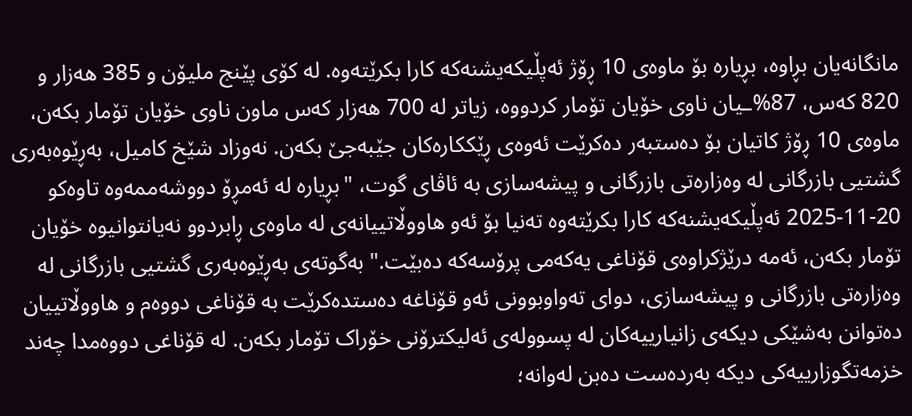مانگانەیان بڕاوە، بڕیارە بۆ ماوەی 10 ڕۆژ ئەپڵیکەیشنەکە کارا بکرێتەوە. لە کۆی پێنج ملیۆن و 385 هەزار و 820 كەس، 87%ـیان ناوی خۆیان تۆمار کردووە، زیاتر لە 700 هەزار کەس ماون ناوی خۆیان تۆمار بکەن، ماوەی 10 ڕۆژ کاتیان بۆ دەستبەر دەکرێت ئەوەی ڕێککارەکان جێبەجێ بکەن. نەوزاد شێخ کامیل، بەڕێوەبەری گشتیی بازرگانی لە وەزارەتی بازرگانی و پیشەسازی بە ئاڤای گوت، "بڕیارە لە ئەمڕۆ دووشەممەوە تاوەکو 20-11-2025 ئەپڵیکەیشنەکە کارا بکرێتەوە تەنیا بۆ ئەو هاووڵاتییانەی لە ماوەی ڕابردوو نەیانتوانیوە خۆیان تۆمار بکەن، ئەمە درێژکراوەی قۆناغی یەکەمی پرۆسەکە دەبێت." بەگوتەی بەڕێوەبەری گشتیی بازرگانی لە وەزارەتی بازرگانی و پیشەسازی، دوای تەواوبوونی ئەو قۆناغە دەستدەکرێت بە قۆناغی دووەم و هاووڵاتییان دەتوانن بەشێکی دیکەی زانیارییەکان لە پسوولەی ئەلیکترۆنی خۆراک تۆمار بکەن. لە قۆناغی دووەمدا چەند خزمەتگوزارییەکی دیکە بەردەست دەبن لەوانە؛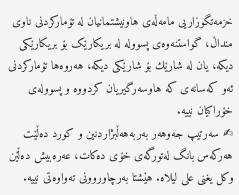خزمەتگوزاریی مامەڵەی هاونیشتمانیان لە تۆماركردنی ناوی منداڵ، گواستنەوەی پسوولە لە بریكارێک بۆ بریكارێکی دیکە، یان لە شارێك بۆ شارێکی دیکە، هەروەها تۆماركردنی ئەو كەسانەی كە هاوسەرگیریان كردووە و پسوولەی خۆراكیان نییە.
✍ سەرتیپ جەوهەر بەربەهەڵبژاردنین و كورد دەڵێت هەركەس بانگ لەتورگەی خۆی دەكات، عەرەبیش دەڵێن وكل یغنی علی لیلاه. هێشتا بەرچاوروونی تەواوەتی نییە.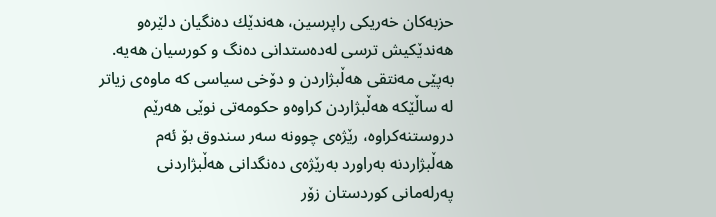حزبەكان خەریكی راپرسین، هەندێك دەنگیان دلێرەو هەندێكیش ترسی لەدەستدانی دەنگ و كورسیان هەیە. بەپێی مەنتقی هەڵبژاردن و دۆخی سیاسی كە ماوەی زیاتر لە ساڵێكە هەڵبژاردن كراوەو حكومەتی نوێی هەرێم دروستنەكراوە، رێژەی چوونە سەر سندوق بۆ ئەم هەڵبژاردنە بەراورد بەرێژەی دەنگدانی هەڵبژاردنی پەرلەمانی كوردستان زۆر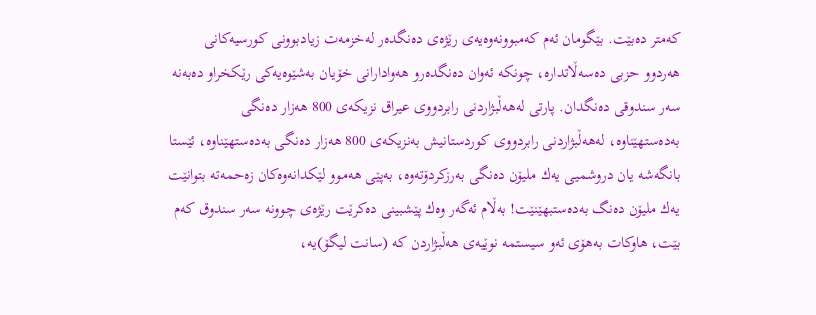كەمتر دەبێت. بێگومان ئەم كەمبوونەوەیەی رێژەی دەنگدەر لەخزمەت زیادبوونی كورسیەكانی هەردوو حزبی دەسەڵاتدارە، چونكە ئەوان دەنگدەرو هەوادارانی خۆیان بەشێوەیەكی رێكخراو دەبەنە سەر سندوقی دەنگدان. پارتی لەهەڵبژاردنی رابردووی عیراق نزیكەی 800 هەزار دەنگی بەدەستهێناوە، لەهەڵبژاردنی رابردووی كوردستانیش بەنزیكەی 800 هەزار دەنگی بەدەستهێناوە، ئێستا بانگەشە یان دروشمیی یەك ملیۆن دەنگی بەرزكردۆتەوە، بەپێی هەموو لێكدانەوەكان زەحمەتە بتوانێت یەك ملیۆن دەنگ بەدەستبهێنێت! بەڵام ئەگەر وەك پێشبینی دەكرێت رێژەی چوونە سەر سندوق كەم بێت، هاوكات بەهۆی ئەو سیستمە نوێیەی هەڵبژاردن كە (سانت لیگۆ)یە،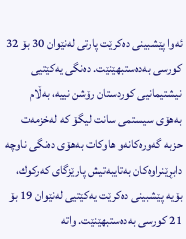ئەوا پێشبینی دەكرێت پارتی لەنێوان 30 بۆ 32 كورسی بەدەستبهێنێت. دەنگی یەكێتیی نیشتیمانیی كوردستان رۆشن نییە، بەڵام بەهۆی سیستمی سانت لیگۆ كە لەخزمەت حزبە گەورەكانەو هاوكات بەهۆی دەنگی ناوچە دابڕێنراوەكان بەتایبەتیش پارێزگای كەركوك، بۆیە پێشبینی دەكرێت یەكێتیی لەنێوان 19 بۆ 21 كورسی بەدەستبهێنێت. واتە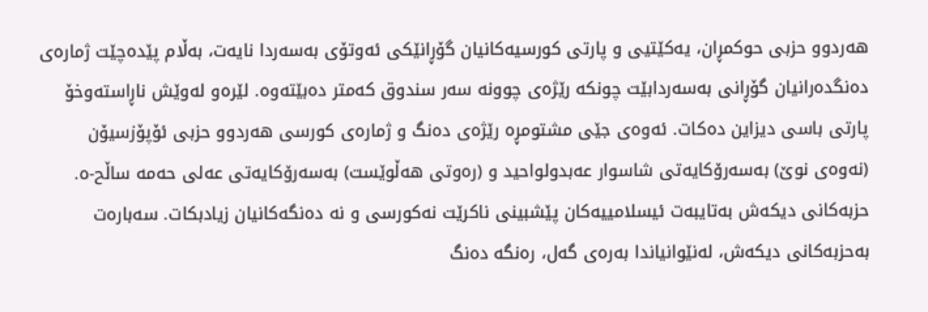هەردوو حزبی حوكمڕان، یەكێتیی و پارتی كورسیەكانیان گۆڕانێكی ئەوتۆی بەسەردا نایەت، بەڵام پێدەچێت ژمارەی دەنگدەرانیان گۆڕانی بەسەردابێت چونكە رێژەی چوونە سەر سندوق كەمتر دەبێتەوە. لێرەو لەوێش ناڕاستەوخۆ پارتی باسی دیزاین دەكات. ئەوەی جێی مشتومڕە رێژەی دەنگ و ژمارەی كورسی هەردوو حزبی ئۆپۆزسیۆن (نەوەی نوێ) بەسەرۆكایەتی شاسوار عەبدولواحید و (رەوتی هەڵوێست) بەسەرۆكایەتی عەلی حەمە ساڵح-ە. حزبەكانی دیكەش بەتایبەت ئیسلامییەكان پێشبینی ناكرێت نەكورسی و نە دەنگەكانیان زیادبكات. سەبارەت بەحزبەكانی دیكەش، لەنێوانیاندا بەرەی گەل، رەنگە دەنگ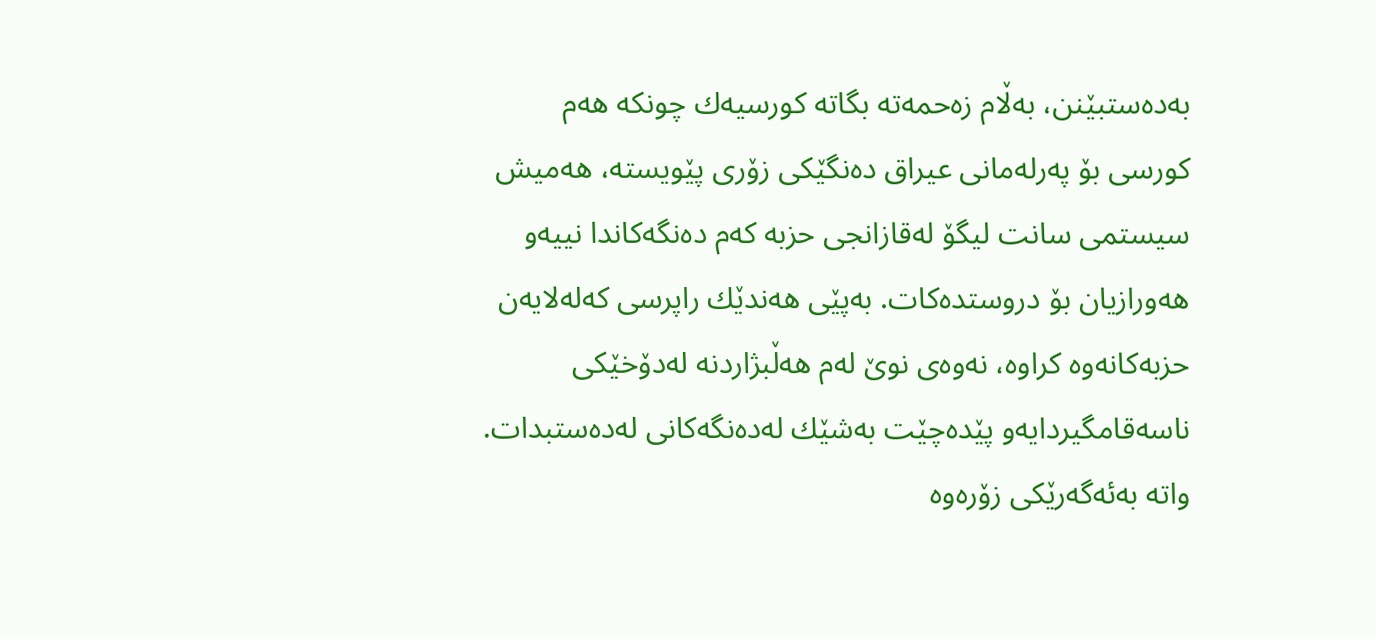بەدەستبێنن، بەڵام زەحمەتە بگاتە كورسیەك چونكە هەم كورسی بۆ پەرلەمانی عیراق دەنگێكی زۆری پێویستە، هەمیش سیستمی سانت لیگۆ لەقازانجی حزبە كەم دەنگەكاندا نییەو هەورازیان بۆ دروستدەكات. بەپێی هەندێك راپرسی كەلەلایەن حزبەكانەوە كراوە، نەوەی نوێ لەم هەڵبژاردنە لەدۆخێكی ناسەقامگیردایەو پێدەچێت بەشێك لەدەنگەكانی لەدەستبدات. واتە بەئەگەرێكی زۆرەوە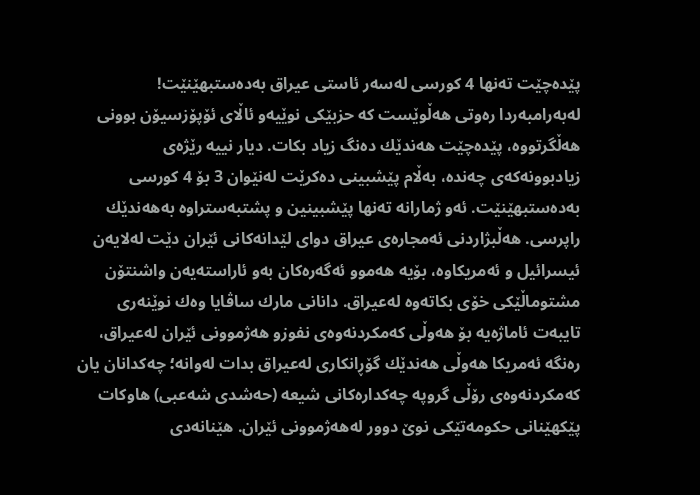پێدەچێت تەنها 4 كورسی لەسەر ئاستی عیراق بەدەستبهێنێت! لەبەرامبەردا رەوتی هەڵوێست كە حزبێكی نوێیەو ئاڵای ئۆپۆزسیۆن بوونی هەڵگرتووە، پێدەچێت هەندێك دەنگ زیاد بكات. دیار نییە رێژەی زیادبوونەكەی چەندە، بەڵام پێشبینی دەكرێت لەنێوان 3 بۆ 4 كورسی بەدەستبهێنێت. ئەو ژمارانە تەنها پێشبینین و پشتبەستراوە بەهەندێك راپرسی. هەڵبژاردنی ئەمجارەی عیراق دوای لێدانەكانی ئێران دێت لەلایەن ئیسرائیل و ئەمریكاوە، بۆیە هەموو ئەگەرەكان بەو ئاراستەیەن واشنتۆن مشتوماڵێكی خۆی بكاتەوە لەعیراق. دانانی مارك ساڤایا وەك نوێنەری تایبەت ئاماژەیە بۆ هەوڵی كەمكردنەوەی نفوزو هەژموونی ئێران لەعیراق، رەنگە ئەمریكا هەوڵی هەندێك گۆڕانكاری لەعیراق بدات لەوانە؛ چەكدانان یان كەمكردنەوەی رۆڵی گروپە چەكدارەكانی شیعە (حەشدی شەعبی) هاوكات پێكهێنانی حكومەتێكی نوێ دوور لەهەژموونی ئێران. هێنانەدی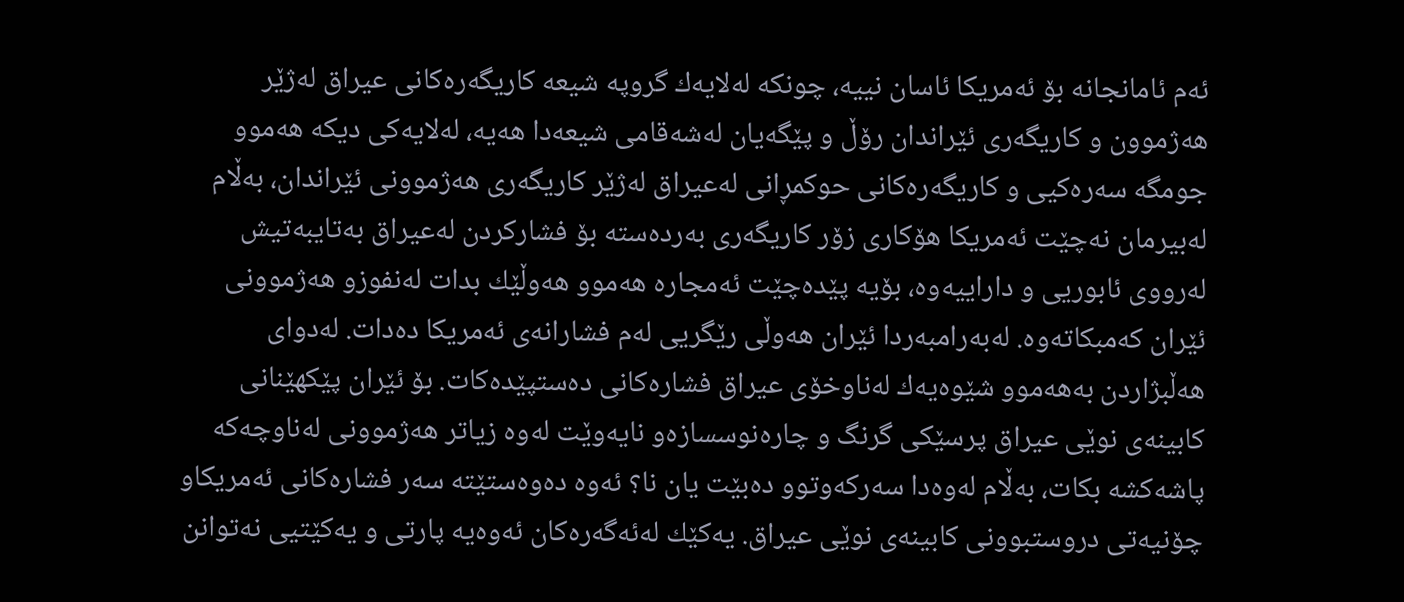ئەم ئامانجانە بۆ ئەمریكا ئاسان نییە، چونكە لەلایەك گروپە شیعە كاریگەرەكانی عیراق لەژێر هەژموون و كاریگەری ئێراندان رۆڵ و پێگەیان لەشەقامی شیعەدا هەیە، لەلایەكی دیكە هەموو جومگە سەرەكیی و كاریگەرەكانی حوكمڕانی لەعیراق لەژێر كاریگەری هەژموونی ئێراندان، بەڵام لەبیرمان نەچێت ئەمریكا هۆكاری زۆر كاریگەری بەردەستە بۆ فشاركردن لەعیراق بەتایبەتیش لەرووی ئابوریی و داراییەوە، بۆیە پێدەچێت ئەمجارە هەموو هەوڵێك بدات لەنفوزو هەژموونی ئێران كەمبكاتەوە. لەبەرامبەردا ئێران هەوڵی رێگریی لەم فشارانەی ئەمریكا دەدات. لەدوای هەڵبژاردن بەهەموو شێوەیەك لەناوخۆی عیراق فشارەكانی دەستپێدەكات. بۆ ئێران پێكهێنانی كابینەی نوێی عیراق پرسێكی گرنگ و چارەنوسسازەو نایەوێت لەوە زیاتر هەژموونی لەناوچەكە پاشەكشە بكات، بەڵام لەوەدا سەركەوتوو دەبێت یان نا؟ ئەوە دەوەستێتە سەر فشارەكانی ئەمریكاو چۆنیەتی دروستبوونی كابینەی نوێی عیراق. یەكێك لەئەگەرەكان ئەوەیە پارتی و یەكێتیی نەتوانن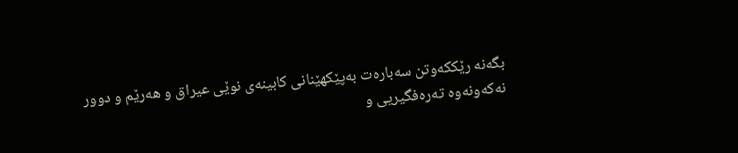بگەنە رێككەوتن سەبارەت بەپێكهێنانی كابینەی نوێی عیراق و هەرێم و دوور نەكەونەوە تەرەفگیریی و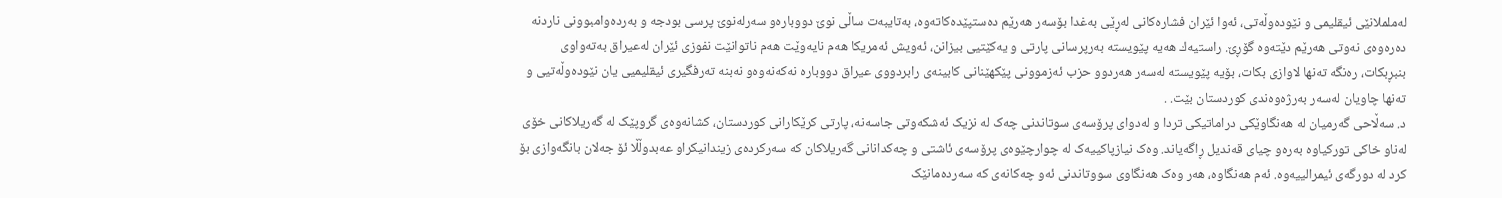لەململانێی ئیقلیمی و نێودەوڵەتی، ئەوا ئێران فشارەكانی لەڕێی بەغدا بۆسەر هەرێم دەستپێدەكاتەوە، بەتایبەت ساڵی نوێ دووبارەو سەرلەنوێ پرسی بودجە و بەردەوامبوونی ناردنە دەرەوەی نەوتی هەرێم دێتەوە گۆڕێ. راستیەك هەیە پێویستە بەرپرسانی پارتی و یەكێتیی بیزانن، ئەویش ئەمریكا هەم نایەوێت هەم ناتوانێت نفوزی ئێران لەعیراق بەتەواوی بنبڕبكات، رەنگە تەنها لاوازی بكات، بۆیە پێویستە لەسەر هەردوو حزب ئەزموونی پێكهێنانی كابینەی رابردووی عیراق دووبارە نەكەنەوەو نەبنە تەرفگیری ئیقلیمیی یان نێودەوڵەتیی و تەنها چاویان لەسەر بەرژەوەندی كوردستان بێت. .
د. سەڵاحی گەرمیان لە هەنگاوێکی دراماتیکی تردا و لەدوای پرۆسەی سوتاندنی چەک لە نزیک ئەشکەوتی جاسەنە، پارتی کرێکارانی کوردستان، کشانەوەی گروپێک لە گەریلاکانی خۆی لەناو خاکی تورکیاوە بەرەو چیای قەندیل ڕاگەیاند. وەک نیازپاکییەک لە چوارچێوەی پرۆسەی ئاشتی و چەکدانانی گەریلاکان کە سەرکردەی زیندانیکراو عەبدوڵڵا ئۆ جەلان بانگەوازی بۆ کرد لە دورگەی ئیمرالییەوە. ئەم هەنگاوە، هەر وەک هەنگاوی سووتاندنی ئەو چەکانەی کە سەردەمانێک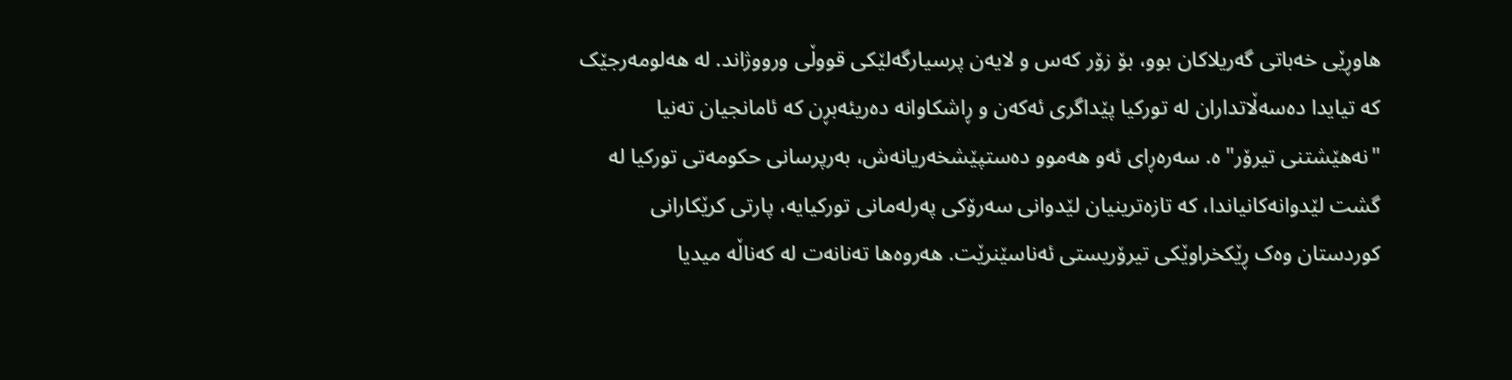هاوڕێی خەباتی گەریلاکان بوو، بۆ زۆر کەس و لایەن پرسیارگەلێکی قووڵی ورووژاند. لە هەلومەرجێک کە تیایدا دەسەڵاتداران لە تورکیا پێداگری ئەکەن و ڕاشکاوانە دەریئەبڕن کە ئامانجیان تەنیا "نەهێشتنی تیرۆر"ە. سەرەڕای ئەو هەموو دەستپێشخەریانەش، بەرپرسانی حکومەتی تورکیا لە گشت لێدوانەکانیاندا، کە تازەترینیان لێدوانی سەرۆکی پەرلەمانی تورکیایە، پارتی کرێکارانی کوردستان وەک ڕێکخراوێکی تیرۆریستی ئەناسێنرێت. هەروەها تەنانەت لە کەناڵە میدیا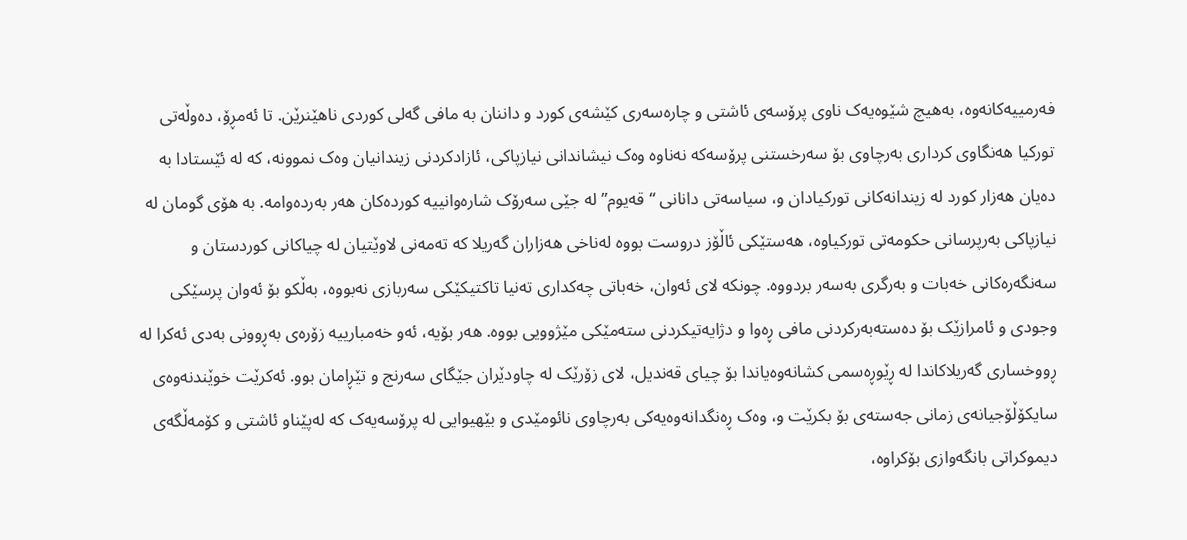فەرمییەکانەوە، بەهیچ شێوەیەک ناوی پرۆسەی ئاشتی و چارەسەری کێشەی کورد و داننان بە مافی گەلی کوردی ناهێنرێن. تا ئەمڕۆ، دەوڵەتی تورکیا هەنگاوی کرداری بەرچاوی بۆ سەرخستنی پرۆسەکە نەناوە وەک نیشاندانی نیازپاکی، ئازادکردنی زیندانیان وەک نموونە، کە لە ئێستادا بە دەیان هەزار کورد لە زیندانەکانی تورکیادان و، سیاسەتی دانانی “قەیوم” لە جێی سەرۆک شارەوانییە کوردەکان هەر بەردەوامە. بە هۆی گومان لە نیازپاکی بەرپرسانی حکومەتی تورکیاوە، هەستێکی ئاڵۆز دروست بووە لەناخی هەزاران گەریلا کە تەمەنی لاوێتیان لە چیاکانی کوردستان و سەنگەرەکانی خەبات و بەرگری بەسەر بردووە. چونکە لای ئەوان، خەباتی چەکداری تەنیا تاکتیکێکی سەربازی نەبووە، بەڵکو بۆ ئەوان پرسێکی وجودی و ئامرازێک بۆ دەستەبەرکردنی مافی ڕەوا و دژایەتیکردنی ستەمێکی مێژوویی بووە. هەر بۆیە، ئەو خەمبارییە زۆرەی بەڕوونی بەدی ئەکرا لە ڕووخساری گەریلاکاندا لە ڕێوڕەسمی کشانەوەیاندا بۆ چیای قەندیل، لای زۆرێک لە چاودێران جێگای سەرنج و تێڕامان بوو. ئەکرێت خوێندنەوەی سایکۆڵۆجیانەی زمانی جەستەی بۆ بکرێت و، وەک ڕەنگدانەوەیەکی بەرچاوی نائومێدی و بێهیوایی لە پرۆسەیەک کە لەپێناو ئاشتی و کۆمەڵگەی دیموکراتی بانگەوازی بۆکراوە،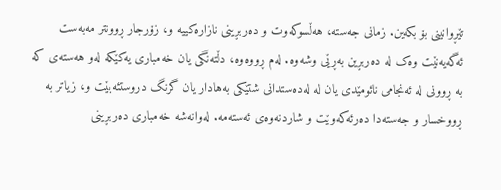تێڕوانینی بۆ بکەین. زمانی جەستە، هەڵسوکەوت و دەربڕینی نازارەکییە و، زۆرجار ڕوونتر مەبەست ئەگەیەنێت وەک لە دەربڕین بەڕێی وشەوە. لەم ڕووەوە، دڵتەنگی یان خەمباری یەکێکە لەو هەستەی کە بە ڕوونی لە ئەنجامی نائومێدی یان لە لەدەستدانی شتێکی بەهادار یان گرنگ دروستئەبێت و، زیاتر بە ڕووخسار و جەستەدا دەرئەکەوێت و شاردنەوەی ئەستەمە. لەوانەشە خەمباری دەربڕینی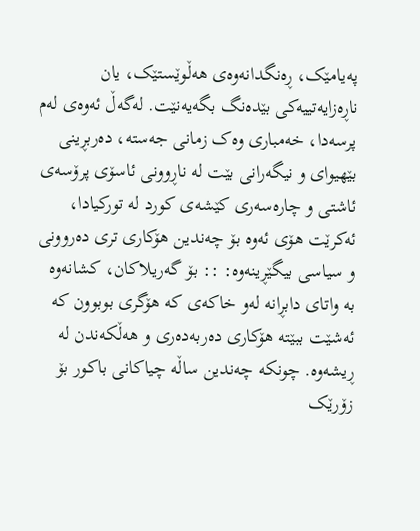پەیامێک، ڕەنگدانەوەی هەڵوێستێک، یان ناڕەزایەتییەکی بێدەنگ بگەیەنێت. لەگەڵ ئەوەی لەم پرسەدا، خەمباری وەک زمانی جەستە، دەربڕینی بێهیوای و نیگەرانی بێت لە ناڕوونی ئاسۆی پرۆسەی ئاشتی و چارەسەری كێشەی کورد لە تورکیادا، ئەکرێت هۆی ئەوە بۆ چەندین هۆکاری تری دەروونی و سیاسی بیگێڕینەوە: :: بۆ گەریلاکان، کشانەوە بە واتای دابڕانە لەو خاکەی کە هۆگری بوبوون کە ئەشێت ببێتە هۆکاری دەربەدەری و هەڵکەندن لە ڕیشەوە. چونکە چەندین ساڵە چیاکانی باکور بۆ زۆرێک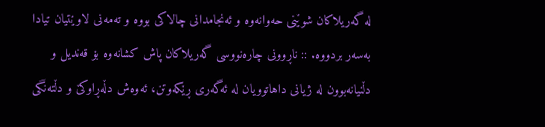لە گەریلاکان شوێنی حەوانەوە و ئەنجامدانی چالاکی بووە و تەمەنی لاوێتیان تیادا بەسەر بردووە. :: ناڕوونی چارەنووسی گەریلاکان پاش کشانەوە بۆ قەندیل و دڵنیانەبوون لە ژیانی داهاتوویان لە ئەگەری ڕێکەوتن، ئەوەش دڵەڕاوکێ و دڵتەنگی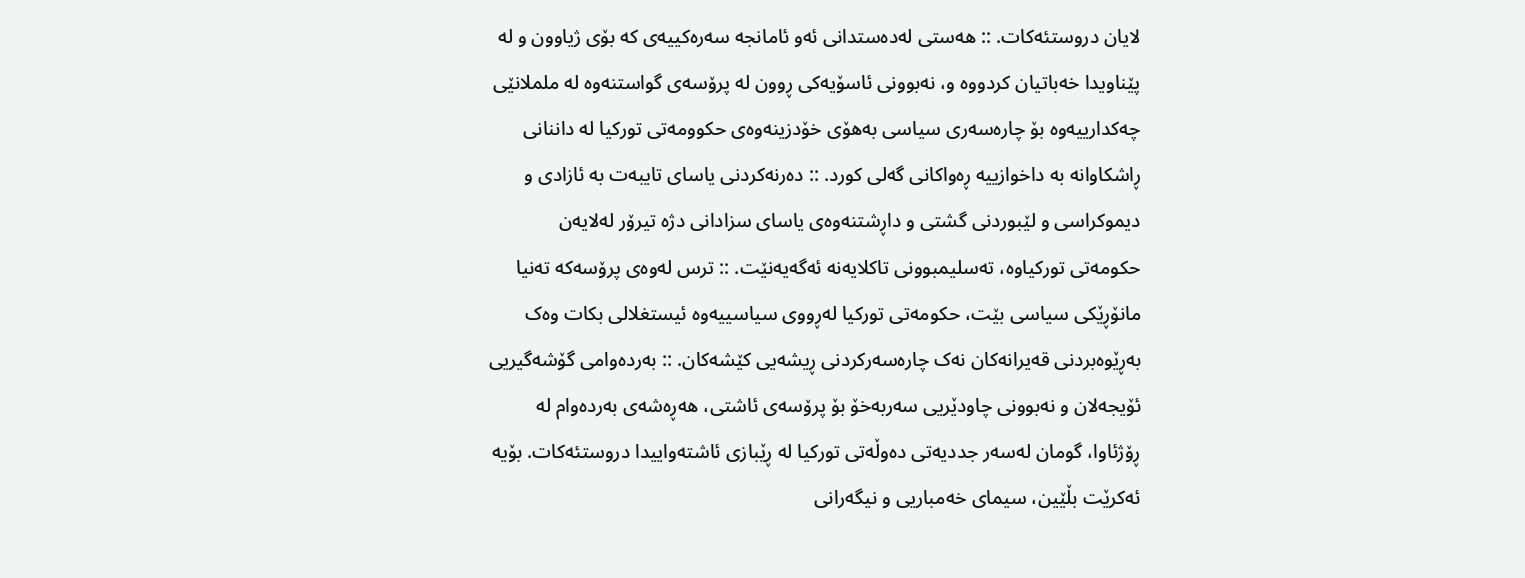لایان دروستئەکات. :: هەستی لەدەستدانی ئەو ئامانجە سەرەکییەی کە بۆی ژیاوون و لە پێناویدا خەباتیان کردووە و، نەبوونی ئاسۆیەکی ڕوون لە پرۆسەی گواستنەوە لە ململانێی چەکدارییەوە بۆ چارەسەری سیاسی بەهۆی خۆدزینەوەی حکوومەتی تورکیا لە داننانی ڕاشکاوانە بە داخوازییە ڕەواکانی گەلی کورد. :: دەرنەکردنی یاسای تایبەت بە ئازادی و دیموکراسی و لێبوردنی گشتی و داڕشتنەوەی یاسای سزادانی دژە تیرۆر لەلایەن حكومەتی تورکیاوە، تەسلیمبوونی تاکلایەنە ئەگەیەنێت. :: ترس لەوەی پرۆسەکە تەنیا مانۆڕێکی سیاسی بێت، حکومەتی تورکیا لەڕووی سیاسییەوە ئیستغلالی بکات وەک بەڕێوەبردنی قەیرانەکان نەک چارەسەرکردنی ڕیشەیی کێشەکان. :: بەردەوامی گۆشەگیریی ئۆیجەلان و نەبوونی چاودێریی سەربەخۆ بۆ پرۆسەی ئاشتی، هەڕەشەی بەردەوام لە ڕۆژئاوا، گومان لەسەر جددیەتی دەوڵەتی تورکیا لە ڕێبازی ئاشتەواییدا دروستئەکات. بۆیە ئەکرێت بڵێین، سیمای خەمباریی و نیگەرانی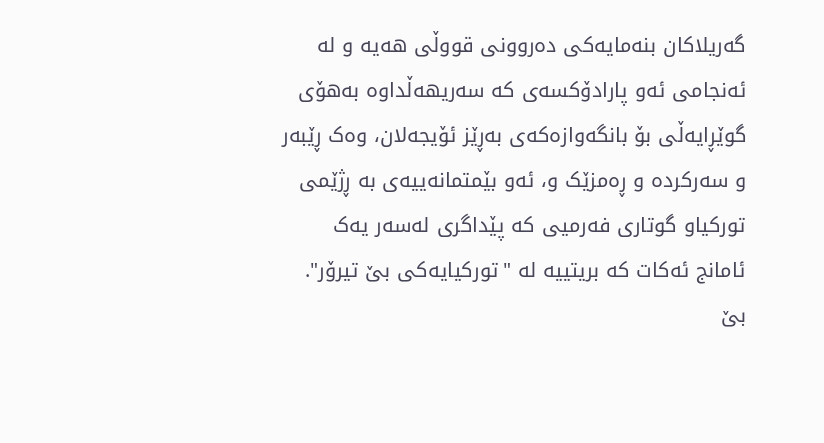گەریلاکان بنەمایەکی دەروونی قووڵی هەیە و لە ئەنجامی ئەو پارادۆکسەی کە سەریهەڵداوە بەهۆی گوێڕایەڵی بۆ بانگەوازەکەی بەڕێز ئۆیجەلان، وەک ڕێبەر و سەرکردە و ڕەمزێک و، ئەو بێمتمانەییەی بە ڕژێمی تورکیاو گوتاری فەرمیی کە پێداگری لەسەر یەک ئامانج ئەکات کە بریتییە لە "تورکیایەکی بێ تیرۆر". بێ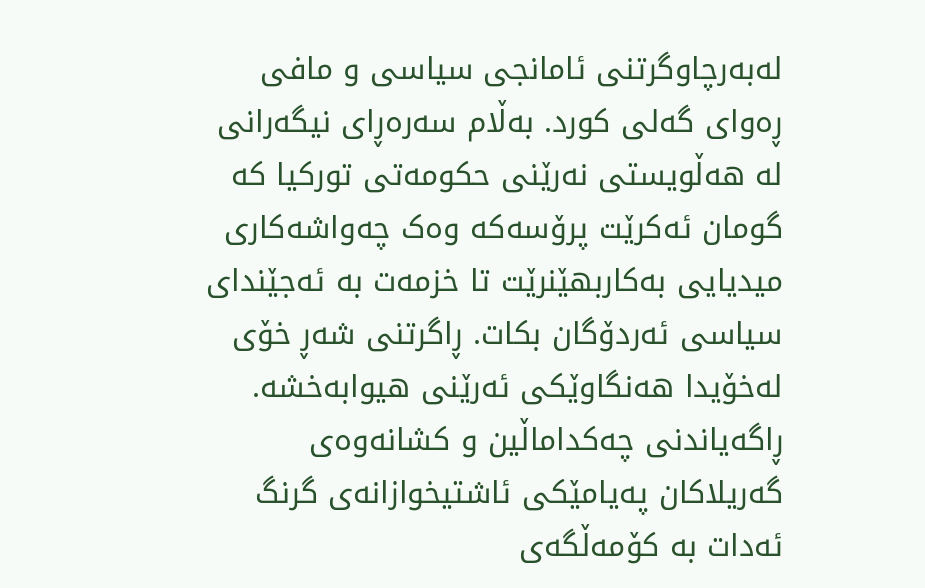لەبەرچاوگرتنی ئامانجی سیاسی و مافی ڕەوای گەلی کورد. بەڵام سەرەڕای نیگەرانی لە هەڵویستی نەرێنی حکومەتی تورکیا کە گومان ئەکرێت پرۆسەکە وەک چەواشەکاری میدیایی بەکاربهێنرێت تا خزمەت بە ئەجێندای سیاسی ئەردۆگان بکات. ڕاگرتنی شەڕ خۆی لەخۆیدا هەنگاوێکی ئەرێنی هیوابەخشە. ڕاگەیاندنی چەکداماڵین و کشانەوەی گەریلاکان پەیامێکی ئاشتیخوازانەی گرنگ ئەدات بە کۆمەڵگەی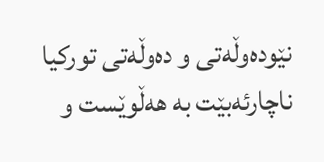نێودەوڵەتی و دەوڵەتی تورکیا ناچارئەبێت بە هەڵوێست و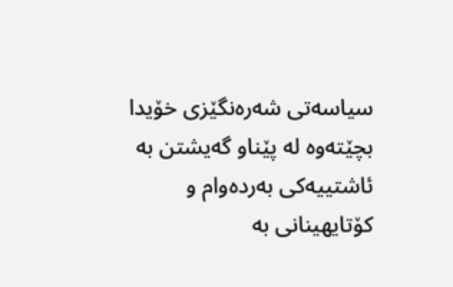سیاسەتی شەرەنگێزی خۆیدا بچێتەوە لە پێناو گەیشتن بە ئاشتییەکی بەردەوام و کۆتایهینانی بە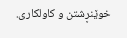خوێنڕشتن و کاولکاری.